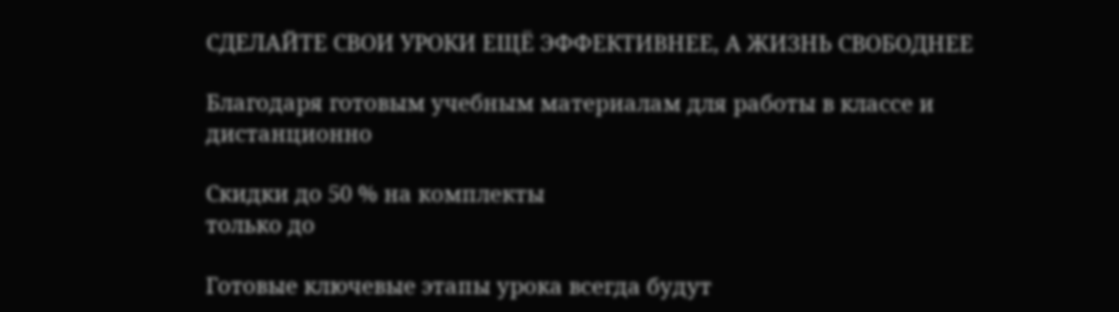СДЕЛАЙТЕ СВОИ УРОКИ ЕЩЁ ЭФФЕКТИВНЕЕ, А ЖИЗНЬ СВОБОДНЕЕ

Благодаря готовым учебным материалам для работы в классе и дистанционно

Скидки до 50 % на комплекты
только до

Готовые ключевые этапы урока всегда будут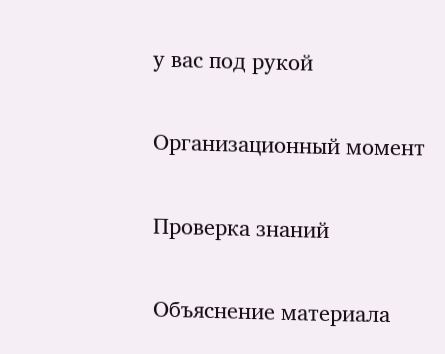у вас под рукой

Организационный момент

Проверка знаний

Объяснение материала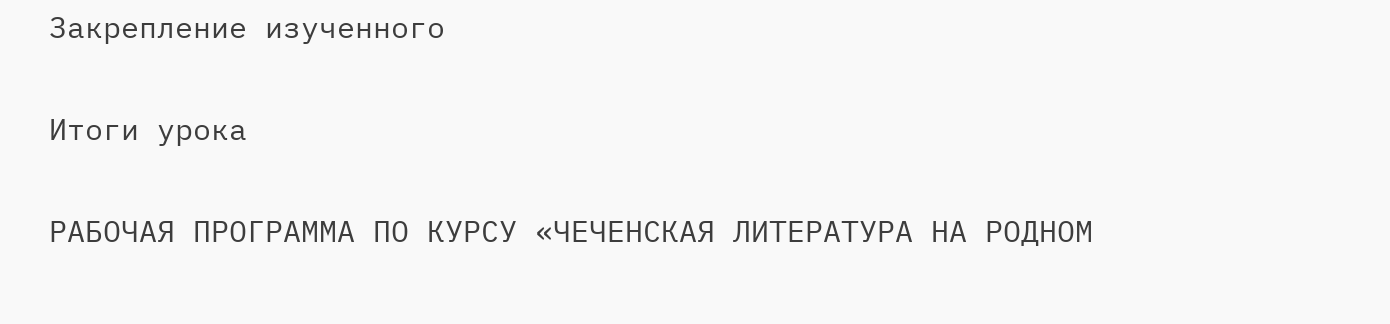Закрепление изученного

Итоги урока

РАБОЧАЯ ПРОГРАММА ПО КУРСУ «ЧЕЧЕНСКАЯ ЛИТЕРАТУРА НА РОДНОМ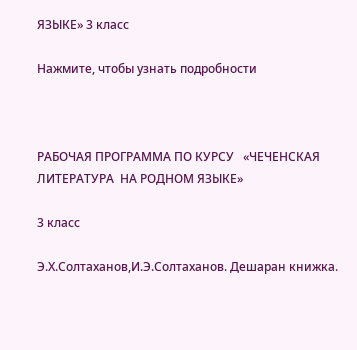ЯЗЫКЕ» 3 класс

Нажмите, чтобы узнать подробности



РАБОЧАЯ ПРОГРАММА ПО КУРСУ   «ЧЕЧЕНСКАЯ ЛИТЕРАТУРА  НА РОДНОМ ЯЗЫКЕ»

3 класс

Э.Х.Солтаханов,И.Э.Солтаханов. Дешаран книжка.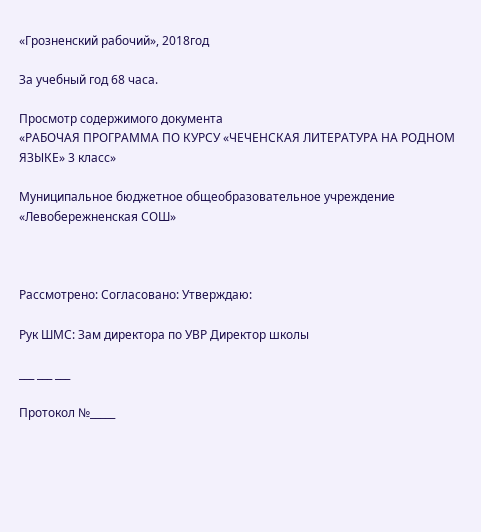«Грозненский рабочий», 2018год

За учебный год 68 часа.

Просмотр содержимого документа
«РАБОЧАЯ ПРОГРАММА ПО КУРСУ «ЧЕЧЕНСКАЯ ЛИТЕРАТУРА НА РОДНОМ ЯЗЫКЕ» 3 класс»

Муниципальное бюджетное общеобразовательное учреждение «Левобережненская СОШ»



Рассмотрено: Согласовано: Утверждаю:

Рук ШМС: Зам директора по УВР Директор школы

___ ___ ___

Протокол №_____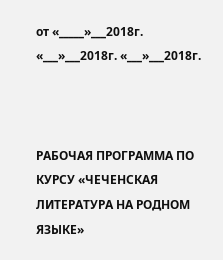от «_____»___2018г. «___»___2018г. «___»___2018г.



РАБОЧАЯ ПРОГРАММА ПО КУРСУ «ЧЕЧЕНСКАЯ ЛИТЕРАТУРА НА РОДНОМ ЯЗЫКЕ»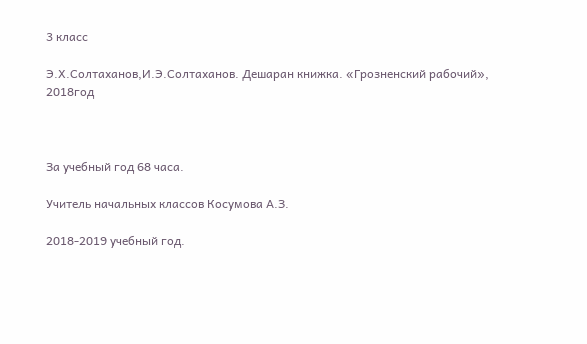3 класс

Э.Х.Солтаханов,И.Э.Солтаханов. Дешаран книжка. «Грозненский рабочий», 2018год



За учебный год 68 часа.

Учитель начальных классов Косумова А.З.

2018-2019 учебный год.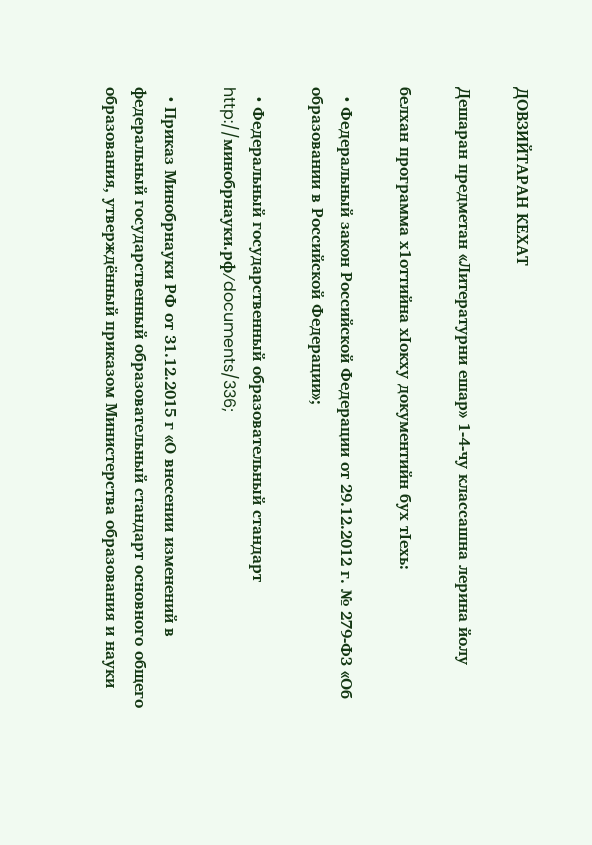ДОВЗИЙТАРАН КЕХАТ

Дешаран предметан «Литературни ешар» 1-4-чу классашна лерина йолу

белхан программа х1оттийна хIокху документийн бух тIехь:

  • Федеральный закон Российской Федерации от 29.12.2012 г. № 279-ФЗ «Об образовании в Российской Федерации»;

  • Федеральный государственный образовательный стандарт http://минобрнауки.рф/documents/336;

  • Приказ Минобрнауки РФ от 31.12.2015 г «О внесении изменений в федеральный государственный образовательный стандарт основного общего образования, утверждённый приказом Министерства образования и науки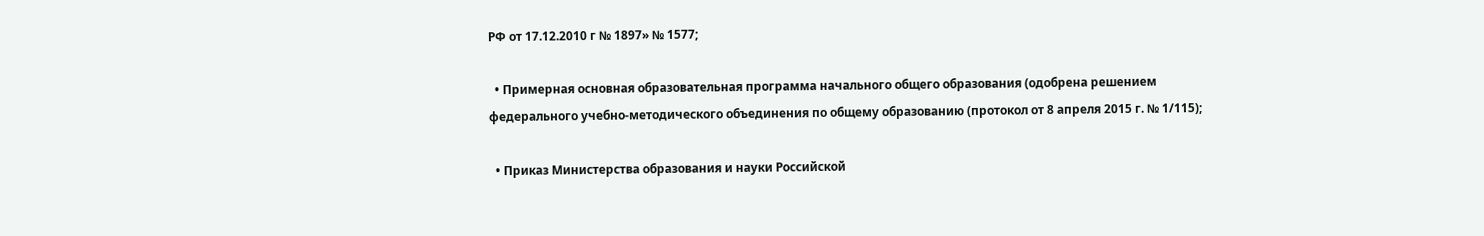РФ от 17.12.2010 г № 1897» № 1577;

  • Примерная основная образовательная программа начального общего образования (одобрена решением федерального учебно-методического объединения по общему образованию (протокол от 8 апреля 2015 г. № 1/115);

  • Приказ Министерства образования и науки Российской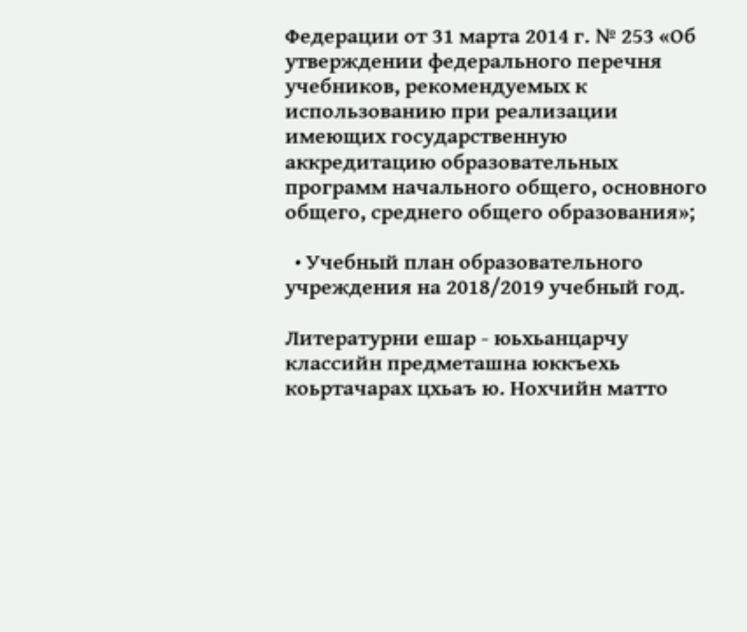Федерации от 31 марта 2014 г. № 253 «Об утверждении федерального перечня учебников, рекомендуемых к использованию при реализации имеющих государственную аккредитацию образовательных программ начального общего, основного общего, среднего общего образования»;

  • Учебный план образовательного учреждения на 2018/2019 учебный год.

Литературни ешар - юьхьанцарчу классийн предметашна юккъехь коьртачарах цхьаъ ю. Нохчийн матто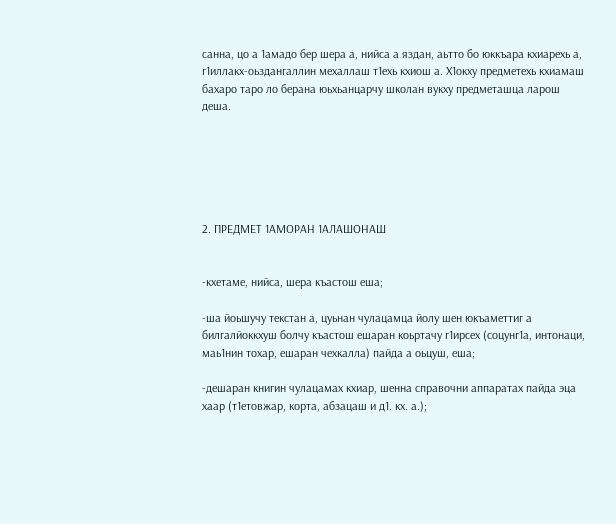санна, цо а 1амадо бер шера а, нийса а яздан, аьтто бо юккъара кхиарехь а, г1иллакх-оьздангаллин мехаллаш т1ехь кхиош а. Х1окху предметехь кхиамаш бахаро таро ло берана юьхьанцарчу школан вукху предметашца ларош деша.






2. ПРЕДМЕТ 1АМОРАН 1АЛАШОНАШ


-кхетаме, нийса, шера къастош еша;

-ша йоьшучу текстан а, цуьнан чулацамца йолу шен юкъаметтиг а билгалйоккхуш болчу къастош ешаран коьртачу г1ирсех (соцунг1а, интонаци, маь1нин тохар, ешаран чехкалла) пайда а оьцуш, еша;

-дешаран книгин чулацамах кхиар, шенна справочни аппаратах пайда эца хаар (т1етовжар, корта, абзацаш и д1. кх. а.);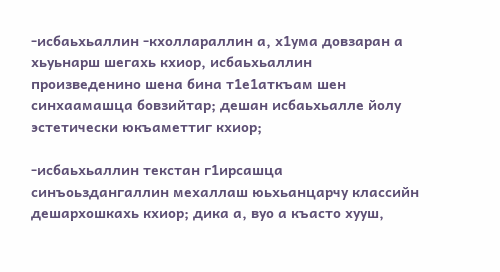-исбаьхьаллин -кхоллараллин а, х1ума довзаран а хьуьнарш шегахь кхиор, исбаьхьаллин произведенино шена бина т1е1аткъам шен синхаамашца бовзийтар; дешан исбаьхьалле йолу эстетически юкъаметтиг кхиор;

-исбаьхьаллин текстан г1ирсашца синъоьздангаллин мехаллаш юьхьанцарчу классийн дешархошкахь кхиор; дика а, вуо а къасто хууш,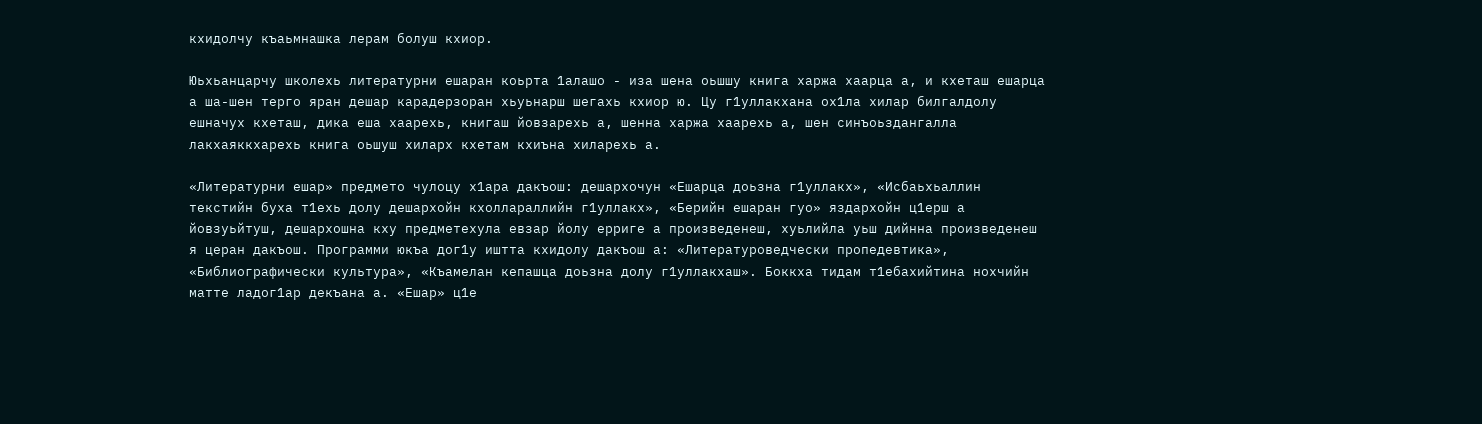кхидолчу къаьмнашка лерам болуш кхиор.

Юьхьанцарчу школехь литературни ешаран коьрта 1алашо - иза шена оьшшу книга харжа хаарца а, и кхеташ ешарца а ша-шен терго яран дешар карадерзоран хьуьнарш шегахь кхиор ю. Цу г1уллакхана ох1ла хилар билгалдолу ешначух кхеташ, дика еша хаарехь, книгаш йовзарехь а, шенна харжа хаарехь а, шен синъоьздангалла лакхаяккхарехь книга оьшуш хиларх кхетам кхиъна хиларехь а.

«Литературни ешар» предмето чулоцу х1ара дакъош: дешархочун «Ешарца доьзна г1уллакх», «Исбаьхьаллин текстийн буха т1ехь долу дешархойн кхоллараллийн г1уллакх», «Берийн ешаран гуо» яздархойн ц1ерш а йовзуьйтуш, дешархошна кху предметехула евзар йолу ерриге а произведенеш, хуьлийла уьш дийнна произведенеш я церан дакъош. Программи юкъа дог1у иштта кхидолу дакъош а: «Литературоведчески пропедевтика», «Библиографически культура», «Къамелан кепашца доьзна долу г1уллакхаш». Боккха тидам т1ебахийтина нохчийн матте ладог1ар декъана а. «Ешар» ц1е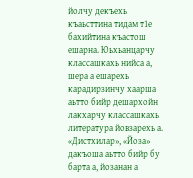йолчу декъехь къаьсттина тидам т1е бахийтина къастош ешарна. Юьхьанцарчу классашкахь нийса а, шера а ешарехь карадирзинчу хаарша аьтто бийр дешархойн лакхарчу классашкахь литература йовзарехь а. «Дистхилар», «Йоза» дакъоша аьтто бийр бу барта а, йозанан а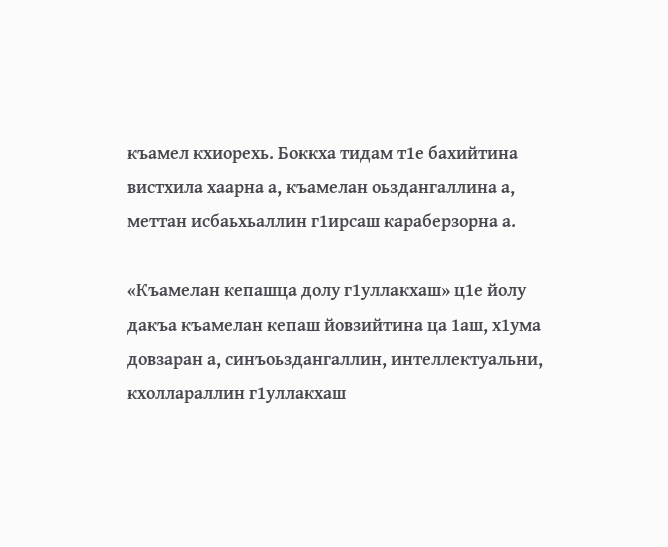къамел кхиорехь. Боккха тидам т1е бахийтина вистхила хаарна а, къамелан оьздангаллина а, меттан исбаьхьаллин г1ирсаш караберзорна а.

«Къамелан кепашца долу г1уллакхаш» ц1е йолу дакъа къамелан кепаш йовзийтина ца 1аш, х1ума довзаран а, синъоьздангаллин, интеллектуальни, кхоллараллин г1уллакхаш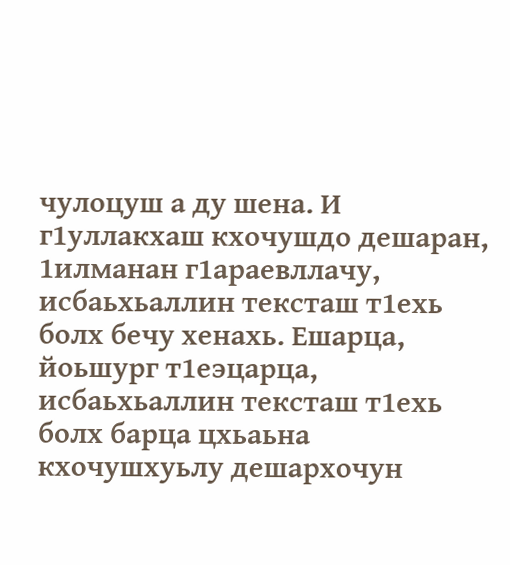чулоцуш а ду шена. И г1уллакхаш кхочушдо дешаран, 1илманан г1араевллачу, исбаьхьаллин тексташ т1ехь болх бечу хенахь. Ешарца, йоьшург т1еэцарца, исбаьхьаллин тексташ т1ехь болх барца цхьаьна кхочушхуьлу дешархочун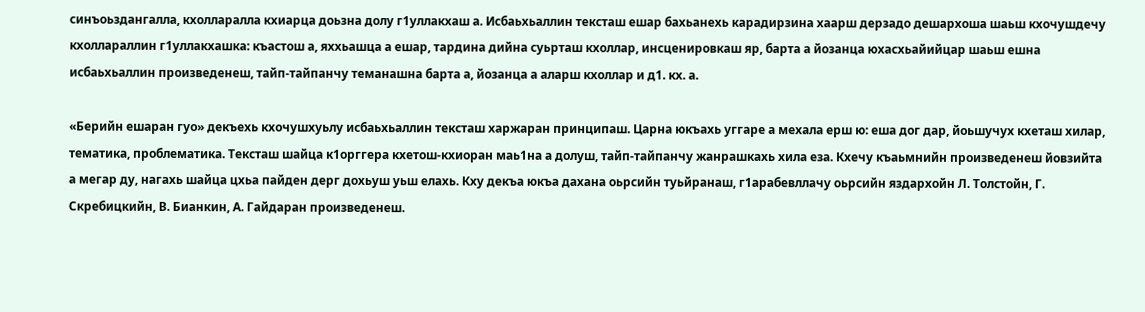синъоьздангалла, кхолларалла кхиарца доьзна долу г1уллакхаш а. Исбаьхьаллин тексташ ешар бахьанехь карадирзина хаарш дерзадо дешархоша шаьш кхочушдечу кхоллараллин г1уллакхашка: къастош а, яххьашца а ешар, тардина дийна суьрташ кхоллар, инсценировкаш яр, барта а йозанца юхасхьайийцар шаьш ешна исбаьхьаллин произведенеш, тайп-тайпанчу теманашна барта а, йозанца а аларш кхоллар и д1. кх. а.

«Берийн ешаран гуо» декъехь кхочушхуьлу исбаьхьаллин тексташ харжаран принципаш. Царна юкъахь уггаре а мехала ерш ю: еша дог дар, йоьшучух кхеташ хилар, тематика, проблематика. Тексташ шайца к1орггера кхетош-кхиоран маь1на а долуш, тайп-тайпанчу жанрашкахь хила еза. Кхечу къаьмнийн произведенеш йовзийта а мегар ду, нагахь шайца цхьа пайден дерг дохьуш уьш елахь. Кху декъа юкъа дахана оьрсийн туьйранаш, г1арабевллачу оьрсийн яздархойн Л. Толстойн, Г. Скребицкийн, В. Бианкин, А. Гайдаран произведенеш.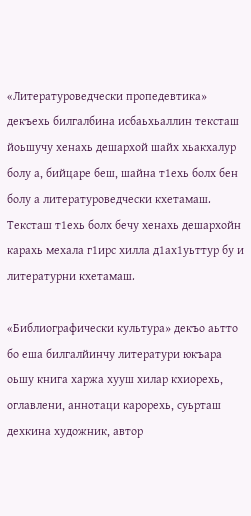«Литературоведчески пропедевтика» декъехь билгалбина исбаьхьаллин тексташ йоьшучу хенахь дешархой шайх хьакхалур болу а, бийцаре беш, шайна т1ехь болх бен болу а литературоведчески кхетамаш. Тексташ т1ехь болх бечу хенахь дешархойн карахь мехала г1ирс хилла д1ах1уьттур бу и литературни кхетамаш.

«Библиографически культура» декъо аьтто бо еша билгалйинчу литератури юкъара оьшу книга харжа хууш хилар кхиорехь, оглавлени, аннотаци карорехь, суьрташ дехкина художник, автор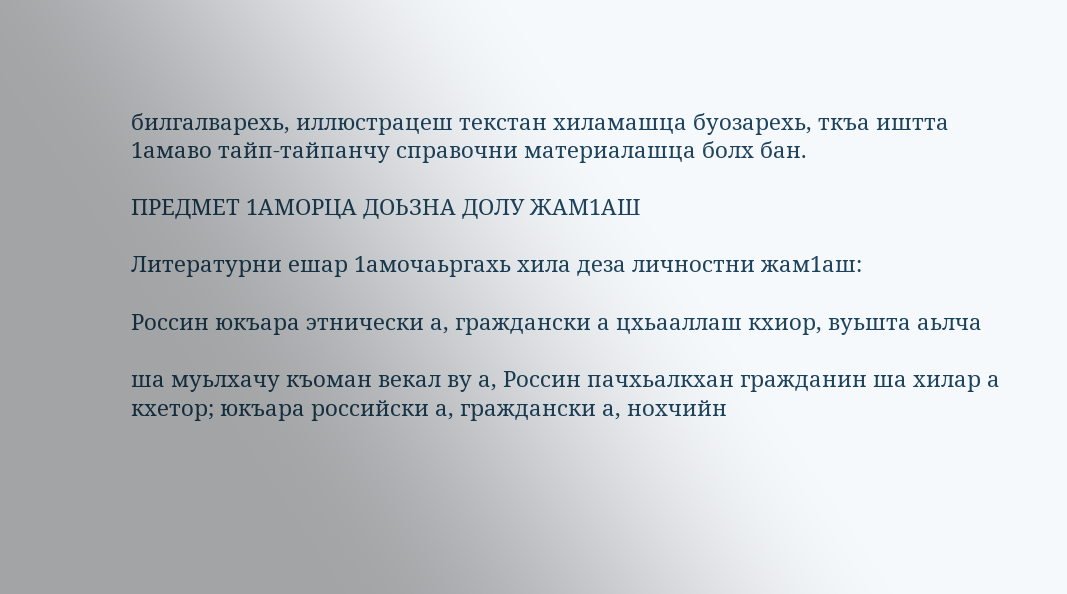билгалварехь, иллюстрацеш текстан хиламашца буозарехь, ткъа иштта 1амаво тайп-тайпанчу справочни материалашца болх бан.

ПРЕДМЕТ 1АМОРЦА ДОЬЗНА ДОЛУ ЖАМ1АШ

Литературни ешар 1амочаьргахь хила деза личностни жам1аш:

Россин юкъара этнически а, граждански а цхьааллаш кхиор, вуьшта аьлча

ша муьлхачу къоман векал ву а, Россин пачхьалкхан гражданин ша хилар а кхетор; юкъара российски а, граждански а, нохчийн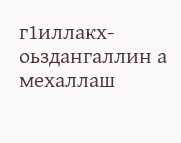г1иллакх-оьздангаллин а мехаллаш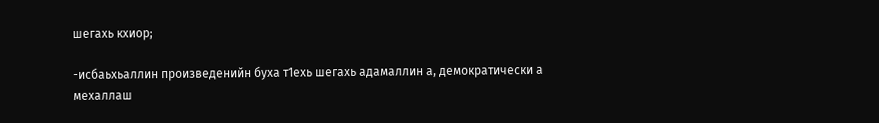шегахь кхиор;

-исбаьхьаллин произведенийн буха т1ехь шегахь адамаллин а, демократически а мехаллаш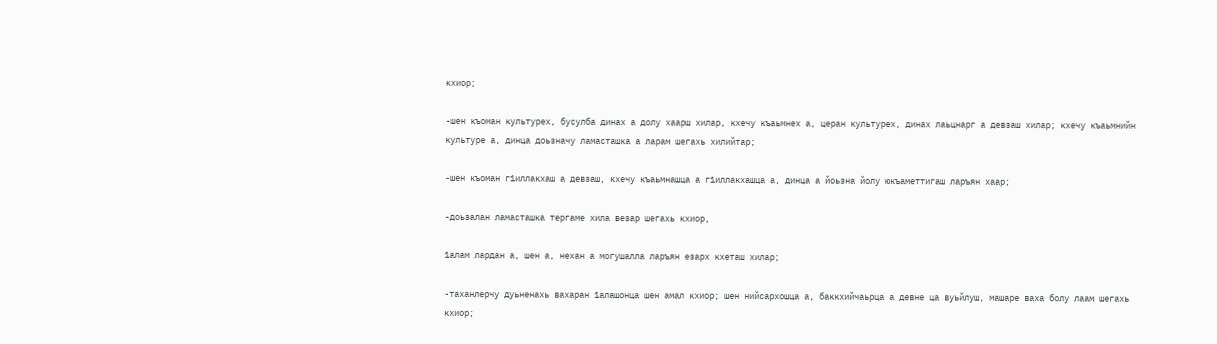кхиор;

-шен къоман культурех, бусулба динах а долу хаарш хилар, кхечу къаьмнех а, церан культурех, динах лаьцнарг а девзаш хилар; кхечу къаьмнийн культуре а, динца доьзначу ламасташка а ларам шегахь хилийтар;

-шен къоман г1иллакхаш а девзаш, кхечу къаьмнашца а г1иллакхашца а, динца а йоьзна йолу юкъаметтигаш ларъян хаар;

-доьзалан ламасташка тергаме хила везар шегахь кхиор,

1алам лардан а, шен а, нехан а могушалла ларъян езарх кхеташ хилар;

-таханлерчу дуьненахь вахаран 1алашонца шен амал кхиор; шен нийсархошца а, баккхийчаьрца а девне ца вуьйлуш, машаре ваха болу лаам шегахь кхиор;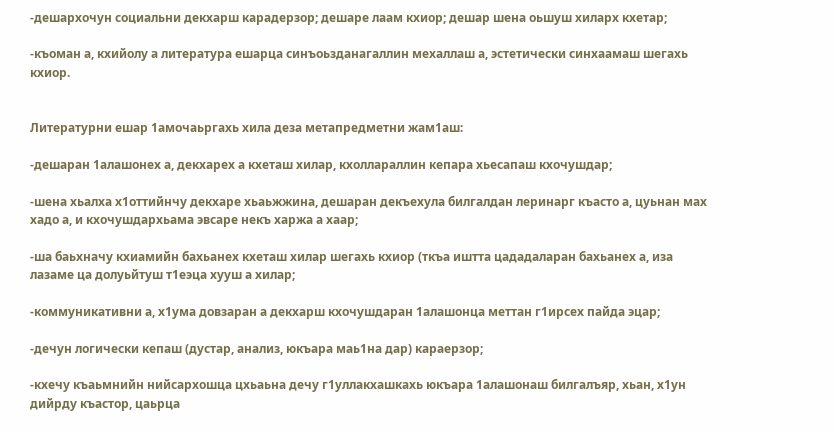-дешархочун социальни декхарш карадерзор; дешаре лаам кхиор; дешар шена оьшуш хиларх кхетар;

-къоман а, кхийолу а литература ешарца синъоьзданагаллин мехаллаш а, эстетически синхаамаш шегахь кхиор.


Литературни ешар 1амочаьргахь хила деза метапредметни жам1аш:

-дешаран 1алашонех а, декхарех а кхеташ хилар, кхоллараллин кепара хьесапаш кхочушдар;

-шена хьалха х1оттийнчу декхаре хьаьжжина, дешаран декъехула билгалдан леринарг къасто а, цуьнан мах хадо а, и кхочушдархьама эвсаре некъ харжа а хаар;

-ша баьхначу кхиамийн бахьанех кхеташ хилар шегахь кхиор (ткъа иштта цададаларан бахьанех а, иза лазаме ца долуьйтуш т1еэца хууш а хилар;

-коммуникативни а, х1ума довзаран а декхарш кхочушдаран 1алашонца меттан г1ирсех пайда эцар;

-дечун логически кепаш (дустар, анализ, юкъара маь1на дар) караерзор;

-кхечу къаьмнийн нийсархошца цхьаьна дечу г1уллакхашкахь юкъара 1алашонаш билгалъяр, хьан, х1ун дийрду къастор, цаьрца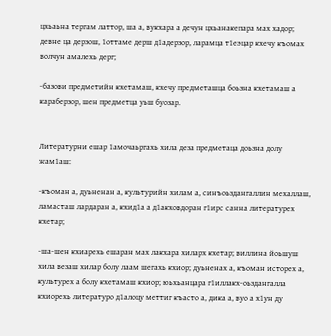цхьаьна тергам латтор, ша а, вукхара а дечун цхьанакепара мах хадор; девне ца дерзош, 1оттаме дерш д1адерзор, ларамца т1еэцар кхечу къомах волчун амалехь дерг;

-базови предметийн кхетамаш, кхечу предметашца боьзна кхетамаш а караберзор, шен предметца уьш буозар.


Литературни ешар 1амочаьргахь хила деза предметаца доьзна долу жам1аш:

-къоман а, дуьненан а, культурийн хилам а, синъоьздангаллин мехаллаш, ламасташ лардаран а, кхид1а а д1акховдоран г1ирс санна литературех кхетар;

-ша-шен кхиарехь ешаран мах лакхара хиларх кхетар; виллина йоьшуш хила везаш хилар болу лаам шегахь кхиор; дуьненах а, къоман исторех а, культурех а болу кхетамаш кхиор; юьхьанцара г1иллакх-оьздангалла кхиорехь литературо д1алоцу меттиг къасто а, дика а, вуо а х1ун ду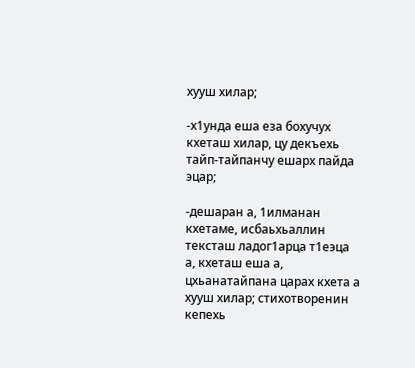хууш хилар;

-х1унда еша еза бохучух кхеташ хилар, цу декъехь тайп-тайпанчу ешарх пайда эцар;

-дешаран а, 1илманан кхетаме, исбаьхьаллин тексташ ладог1арца т1еэца а, кхеташ еша а, цхьанатайпана царах кхета а хууш хилар; стихотворенин кепехь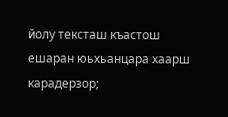йолу тексташ къастош ешаран юьхьанцара хаарш карадерзор;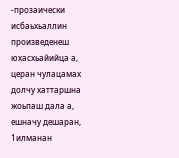-прозаически исбаьхьаллин произведенеш юхасхьайийца а, церан чулацамах долчу хаттаршна жоьпаш дала а, ешначу дешаран, 1илманан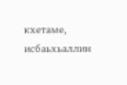кхетаме, исбаьхьаллин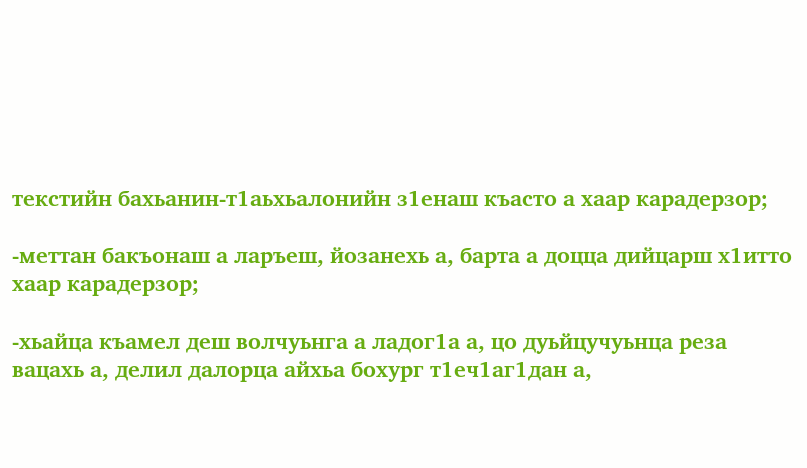текстийн бахьанин-т1аьхьалонийн з1енаш къасто а хаар карадерзор;

-меттан бакъонаш а ларъеш, йозанехь а, барта а доцца дийцарш х1итто хаар карадерзор;

-хьайца къамел деш волчуьнга а ладог1а а, цо дуьйцучуьнца реза вацахь а, делил далорца айхьа бохург т1еч1аг1дан а,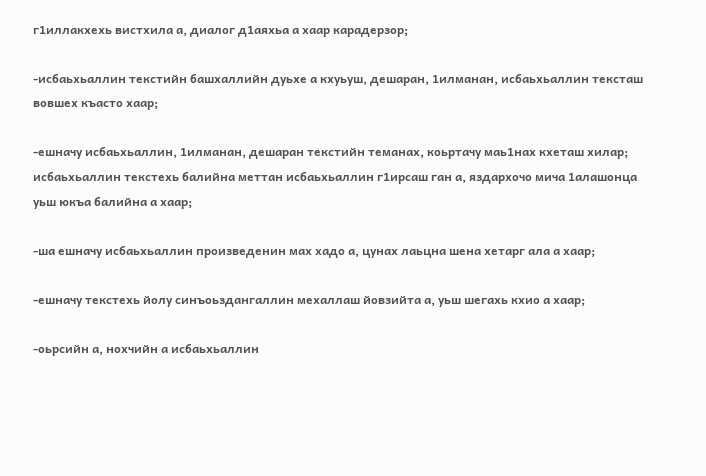г1иллакхехь вистхила а, диалог д1аяхьа а хаар карадерзор;

-исбаьхьаллин текстийн башхаллийн дуьхе а кхуьуш, дешаран, 1илманан, исбаьхьаллин тексташ вовшех къасто хаар;

-ешначу исбаьхьаллин, 1илманан, дешаран текстийн теманах, коьртачу маь1нах кхеташ хилар; исбаьхьаллин текстехь балийна меттан исбаьхьаллин г1ирсаш ган а, яздархочо мича 1алашонца уьш юкъа балийна а хаар;

-ша ешначу исбаьхьаллин произведенин мах хадо а, цунах лаьцна шена хетарг ала а хаар;

-ешначу текстехь йолу синъоьздангаллин мехаллаш йовзийта а, уьш шегахь кхио а хаар;

-оьрсийн а, нохчийн а исбаьхьаллин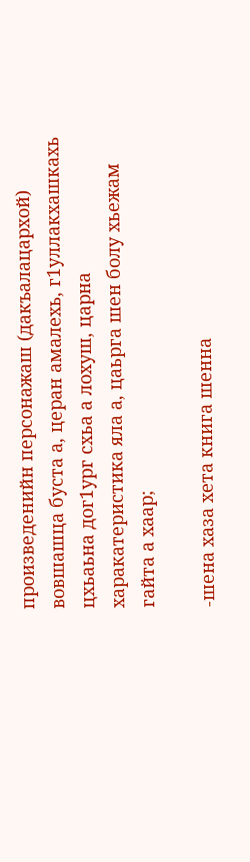произведенийн персонажаш (дакъалацархой) вовшашца буста а, церан амалехь, г1уллакхашкахь цхьаьна дог1ург схьа а лохуш, царна харакатеристика яла а, цаьрга шен болу хьежам гайта а хаар;

-шена хаза хета книга шенна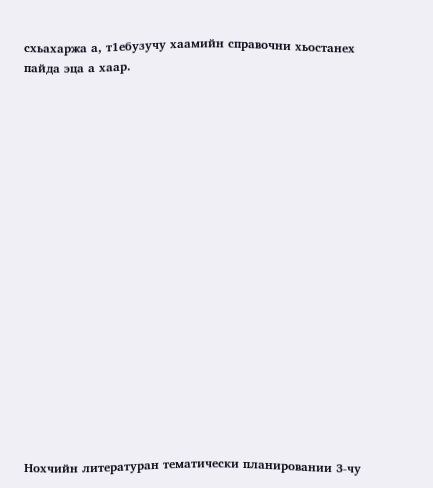схьахаржа а, т1ебузучу хаамийн справочни хьостанех пайда эца а хаар.



















Нохчийн литературан тематически планировании 3-чу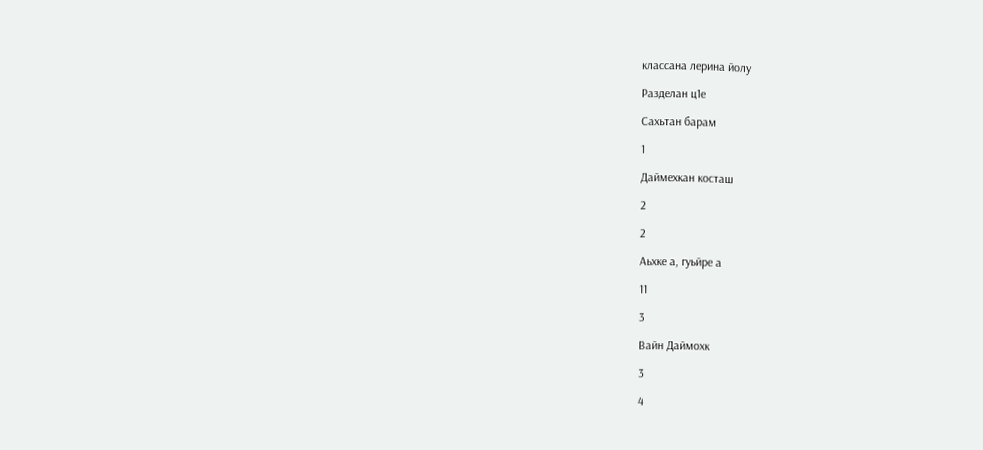классана лерина йолу

Разделан ц1е

Сахьтан барам

1

Даймехкан косташ

2

2

Аьхке а, гуьйре а

11

3

Вайн Даймохк

3

4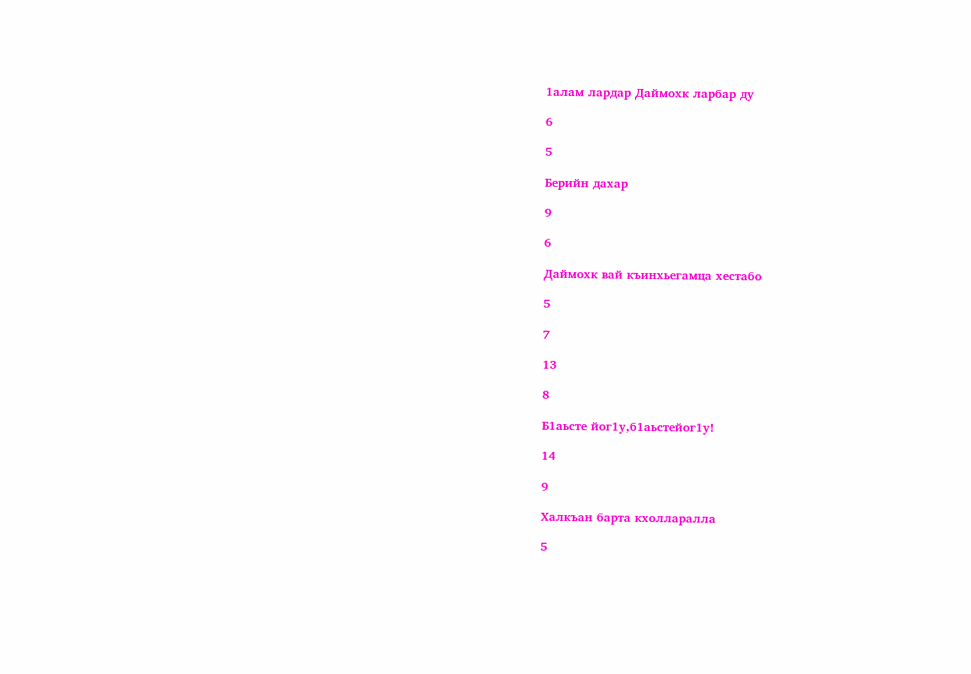1алам лардар Даймохк ларбар ду

6

5

Берийн дахар

9

6

Даймохк вай къинхьегамца хестабо

5

7

13

8

Б1аьсте йог1у,б1аьстейог1у!

14

9

Халкъан барта кхолларалла

5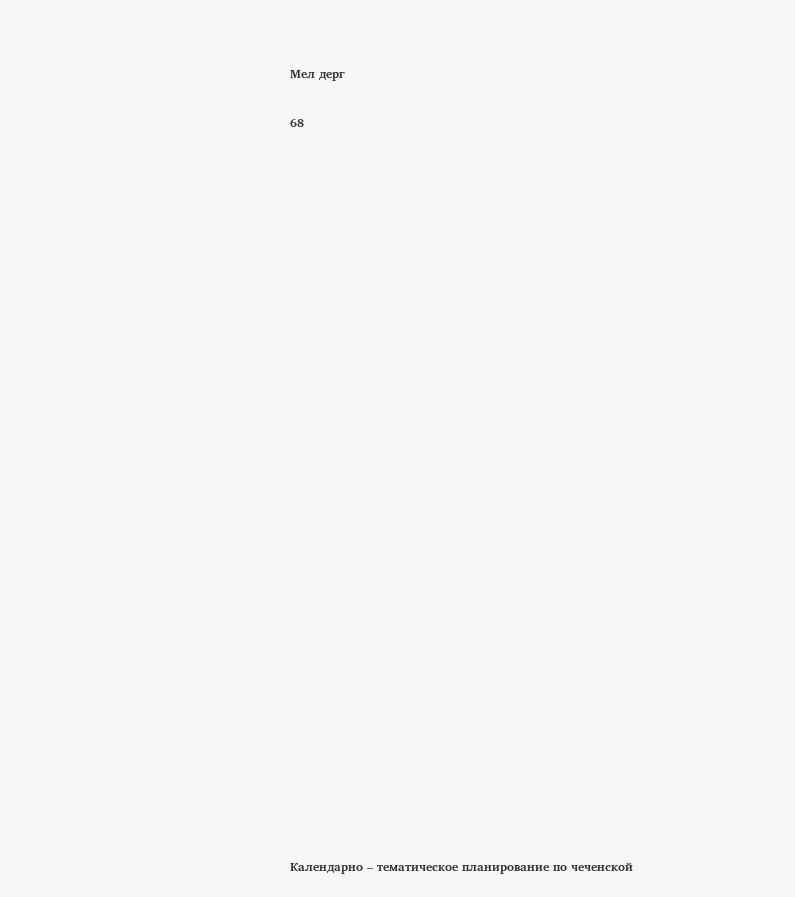Мел дерг

68





























Календарно – тематическое планирование по чеченской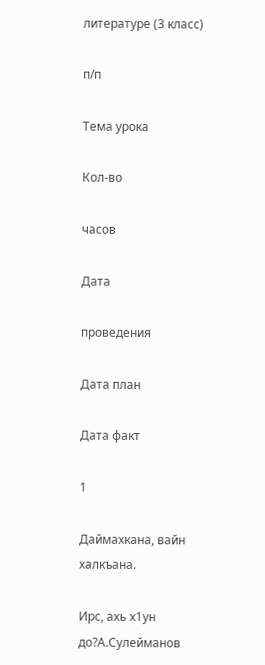литературе (3 класс)

п/п

Тема урока

Кол-во

часов

Дата

проведения

Дата план

Дата факт

1

Даймахкана, вайн халкъана.

Ирс, ахь х1ун до?А.Сулейманов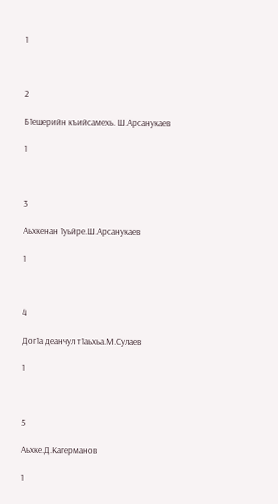1



2

Б1ешерийн къийсамехь. Ш.Арсанукаев

1



3

Аьхкенан 1уьйре.Ш.Арсанукаев

1



4

Дог1а деанчул т1аьхьа.М.Сулаев

1



5

Аьхке.Д.Кагерманов

1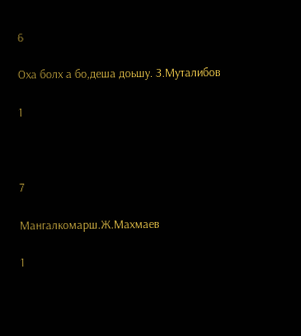6

Оха болх а бо,деша доьшу. З.Муталибов

1



7

Мангалкомарш.Ж.Махмаев

1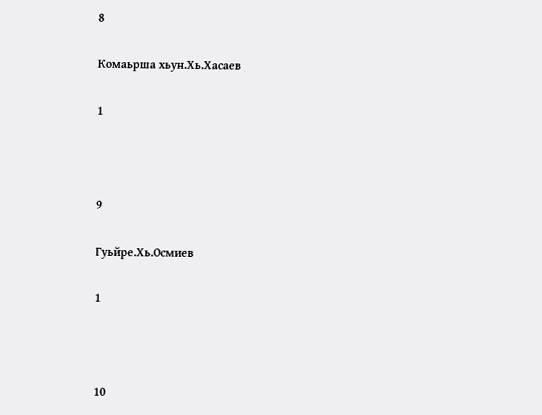8

Комаьрша хьун.Хь.Хасаев

1



9

Гуьйре.Хь.Осмиев

1



10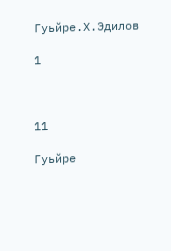Гуьйре.Х.Эдилов

1



11

Гуьйре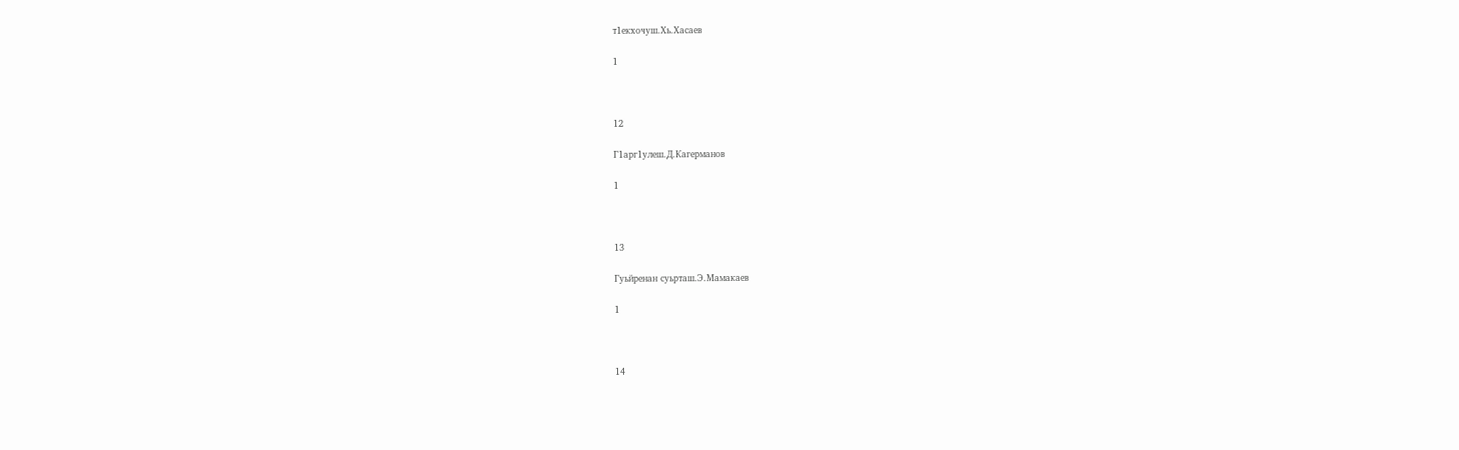т1екхочуш.Хь.Хасаев

1



12

Г1арг1улеш.Д.Кагерманов

1



13

Гуьйренан суьрташ.Э.Мамакаев

1



14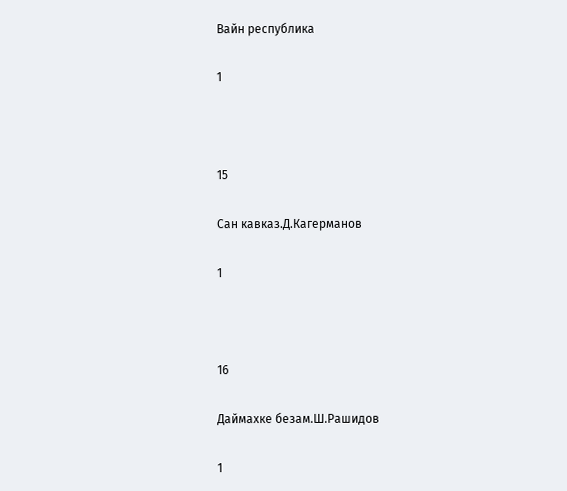Вайн республика

1



15

Сан кавказ.Д.Кагерманов

1



16

Даймахке безам.Ш.Рашидов

1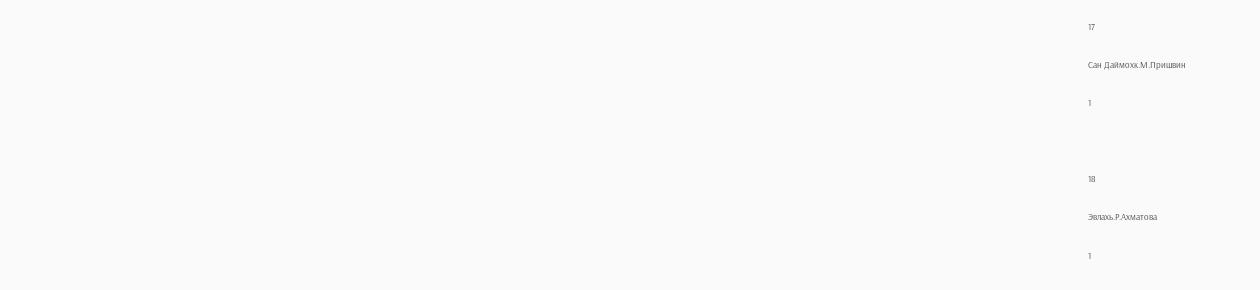17

Сан Даймохк.М.Пришвин

1



18

Эвлахь.Р.Ахматова

1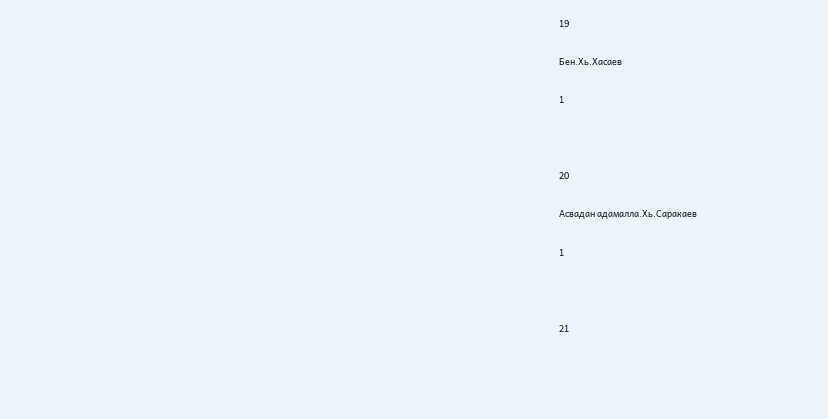19

Бен.Хь.Хасаев

1



20

Асвадан адамалла.Хь.Саракаев

1



21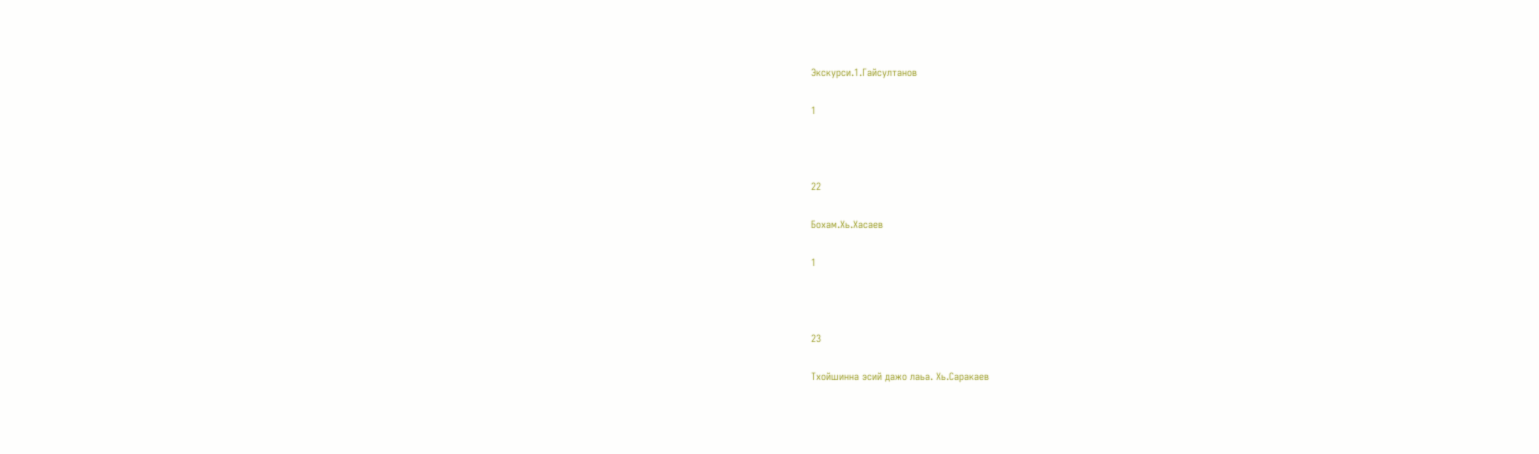Экскурси.1.Гайсултанов

1



22

Бохам.Хь.Хасаев

1



23

Тхойшинна эсий дажо лаьа. Хь.Саракаев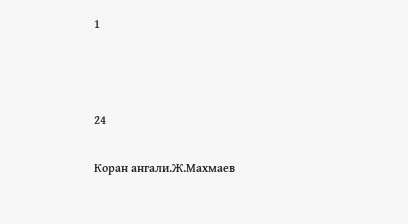1



24

Коран ангали.Ж.Махмаев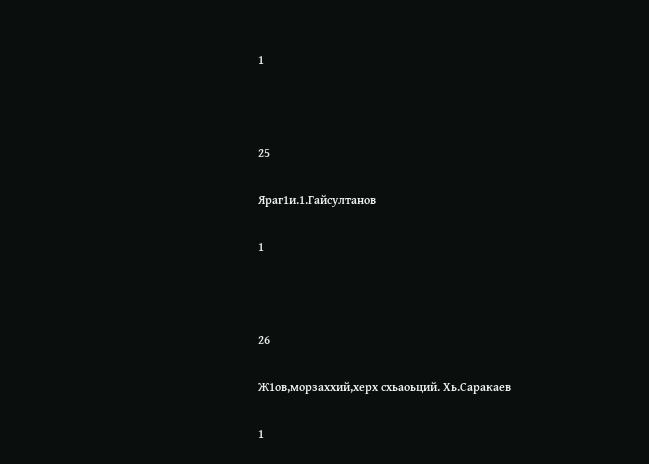1



25

Яраг1и.1.Гайсултанов

1



26

Ж1ов,морзаххий,херх схьаоьций. Хь.Саракаев

1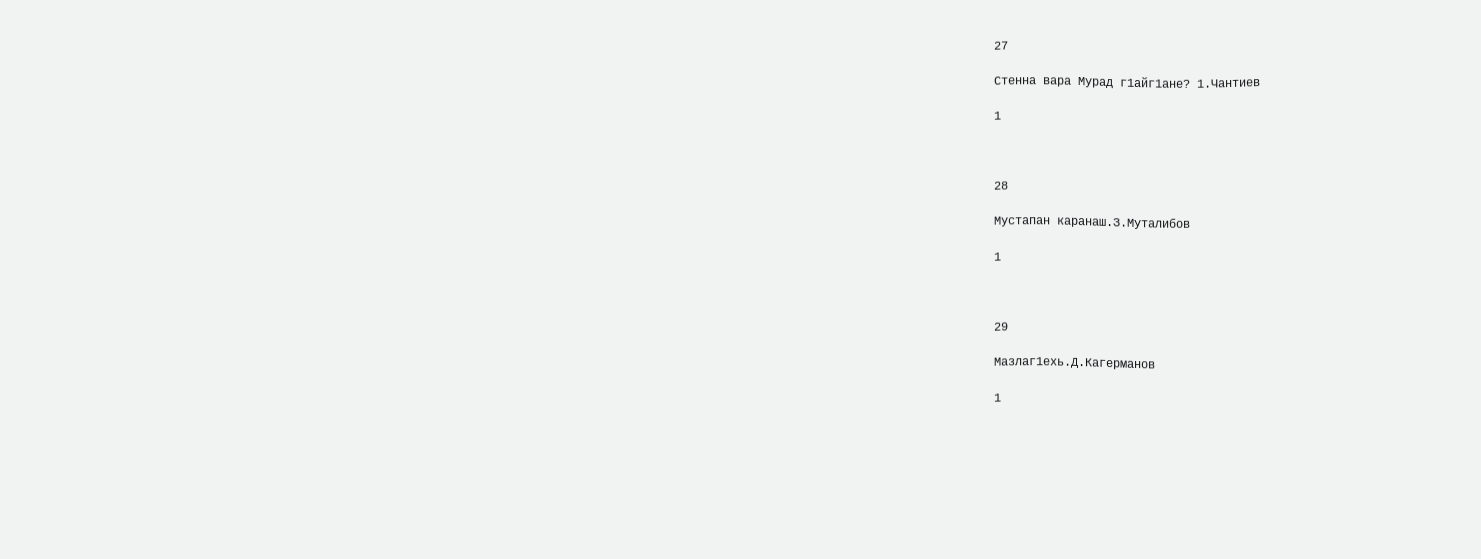27

Стенна вара Мурад г1айг1ане? 1.Чантиев

1



28

Мустапан каранаш.З.Муталибов

1



29

Мазлаг1ехь.Д.Кагерманов

1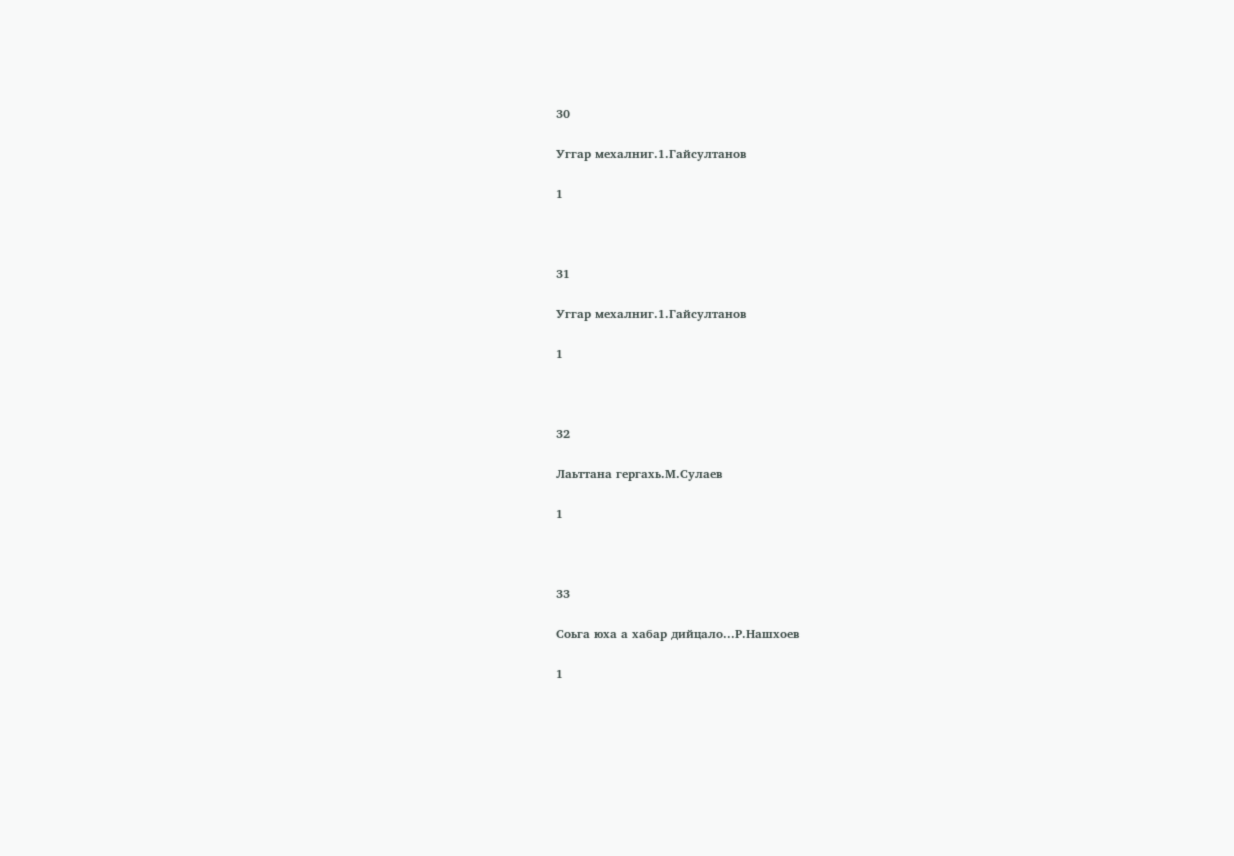30

Уггар мехалниг.1.Гайсултанов

1



31

Уггар мехалниг.1.Гайсултанов

1



32

Лаьттана гергахь.М.Сулаев

1



33

Соьга юха а хабар дийцало...Р.Нашхоев

1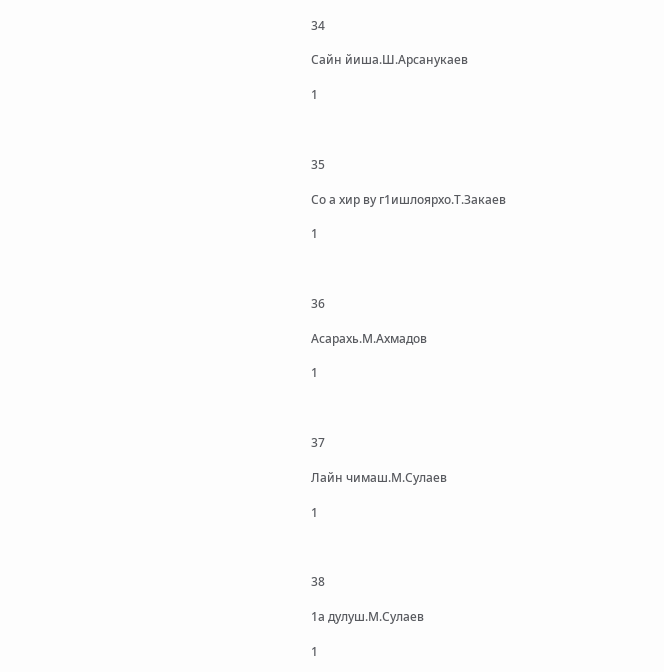34

Сайн йиша.Ш.Арсанукаев

1



35

Со а хир ву г1ишлоярхо.Т.Закаев

1



36

Асарахь.М.Ахмадов

1



37

Лайн чимаш.М.Сулаев

1



38

1а дулуш.М.Сулаев

1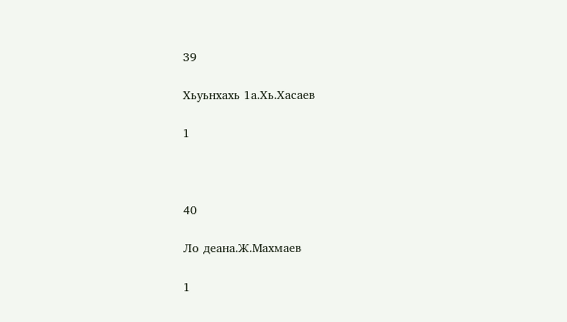39

Хьуьнхахь 1а.Хь.Хасаев

1



40

Ло деана.Ж.Махмаев

1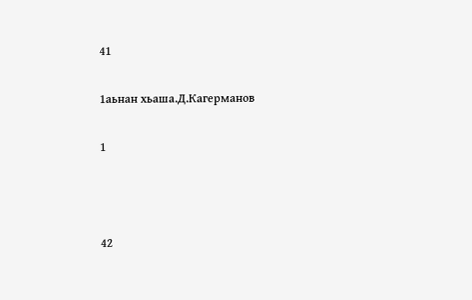41

1аьнан хьаша.Д.Кагерманов

1



42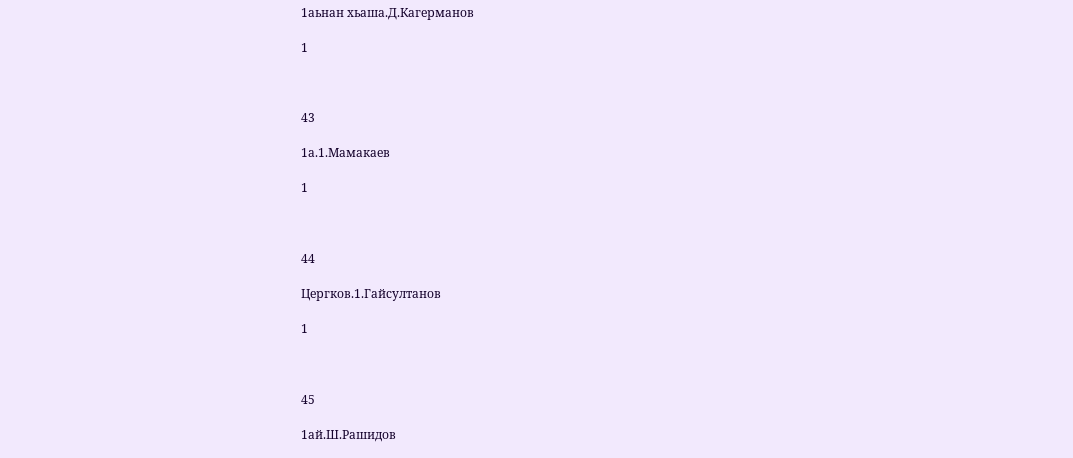1аьнан хьаша.Д.Кагерманов

1



43

1а.1.Мамакаев

1



44

Цергков.1.Гайсултанов

1



45

1ай.Ш.Рашидов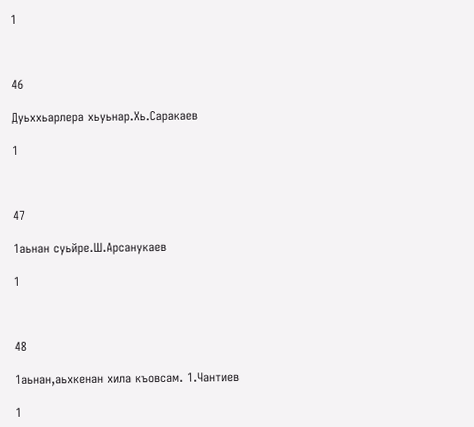1



46

Дуьххьарлера хьуьнар.Хь.Саракаев

1



47

1аьнан суьйре.Ш.Арсанукаев

1



48

1аьнан,аьхкенан хила къовсам. 1.Чантиев

1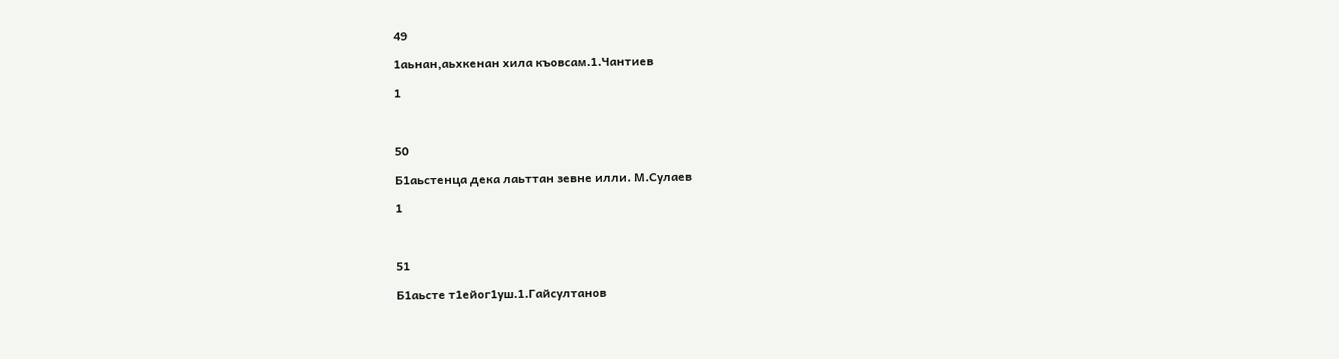49

1аьнан,аьхкенан хила къовсам.1.Чантиев

1



50

Б1аьстенца дека лаьттан зевне илли. М.Сулаев

1



51

Б1аьсте т1ейог1уш.1.Гайсултанов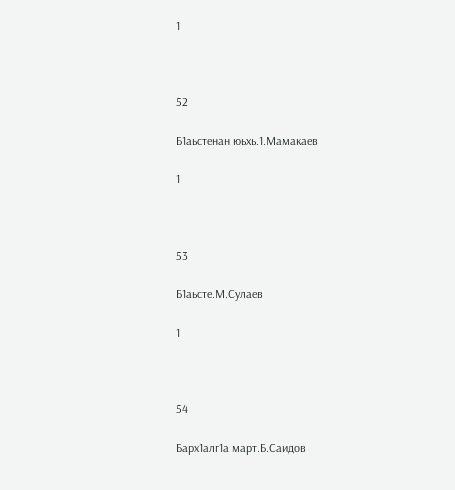1



52

Б1аьстенан юьхь.1.Мамакаев

1



53

Б1аьсте.М.Сулаев

1



54

Барх1алг1а март.Б.Саидов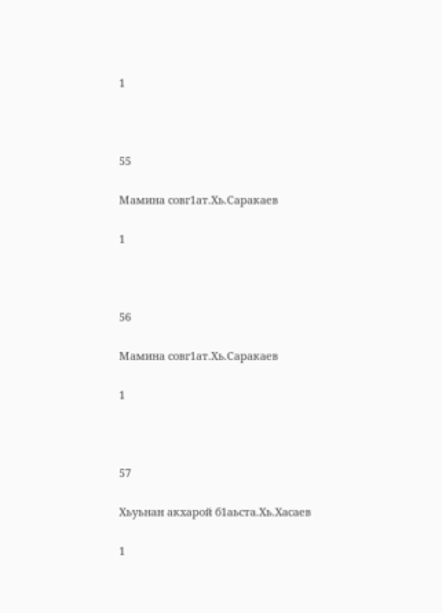1



55

Мамина совг1ат.Хь.Саракаев

1



56

Мамина совг1ат.Хь.Саракаев

1



57

Хьуьнан акхарой б1аьста.Хь.Хасаев

1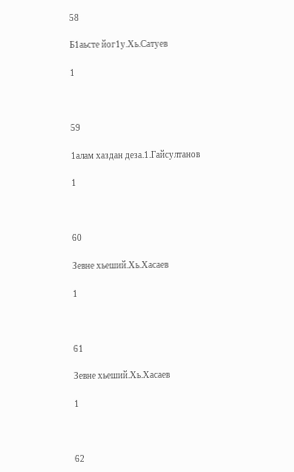58

Б1аьсте йог1у.Хь.Сатуев

1



59

1алам хаздан деза.1.Гайсултанов

1



60

Зевне хьеший.Хь.Хасаев

1



61

Зевне хьеший.Хь.Хасаев

1



62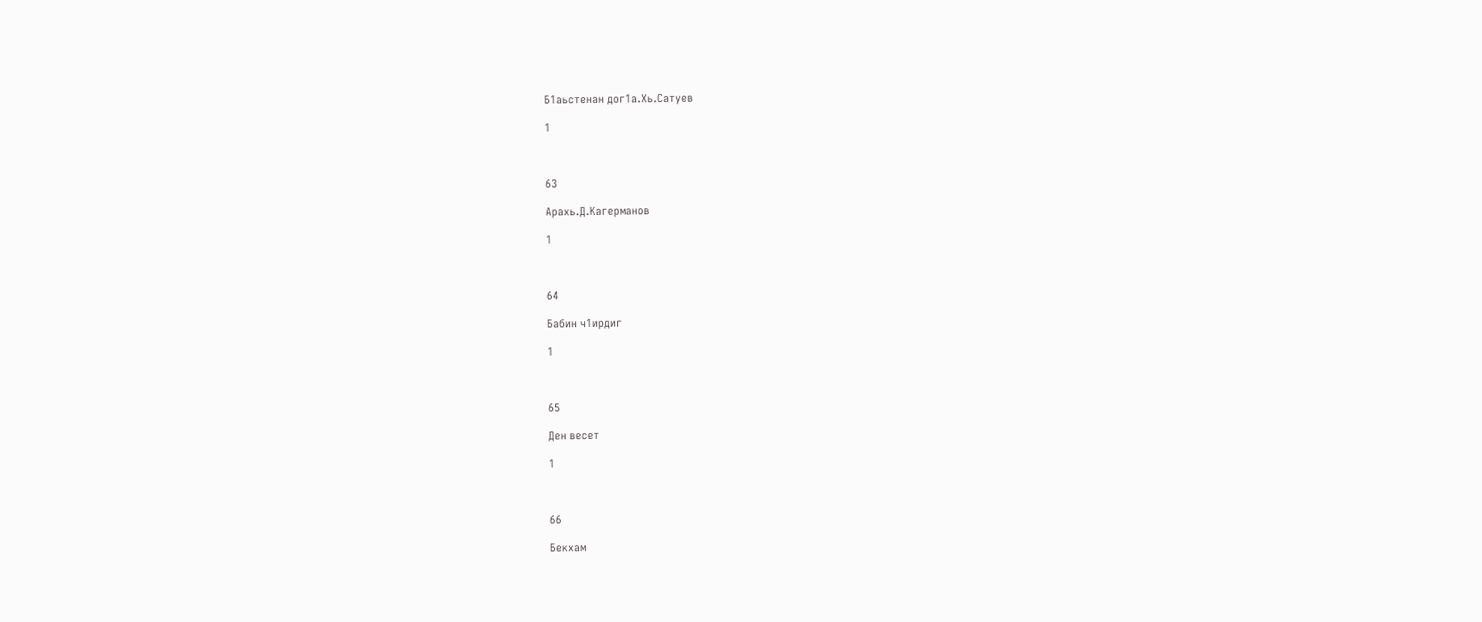Б1аьстенан дог1а.Хь.Сатуев

1



63

Арахь.Д.Кагерманов

1



64

Бабин ч1ирдиг

1



65

Ден весет

1



66

Бекхам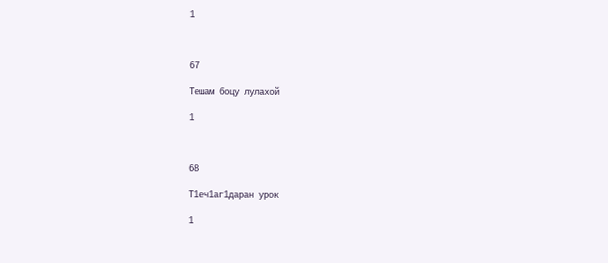1



67

Тешам боцу лулахой

1



68

Т1еч1аг1даран урок

1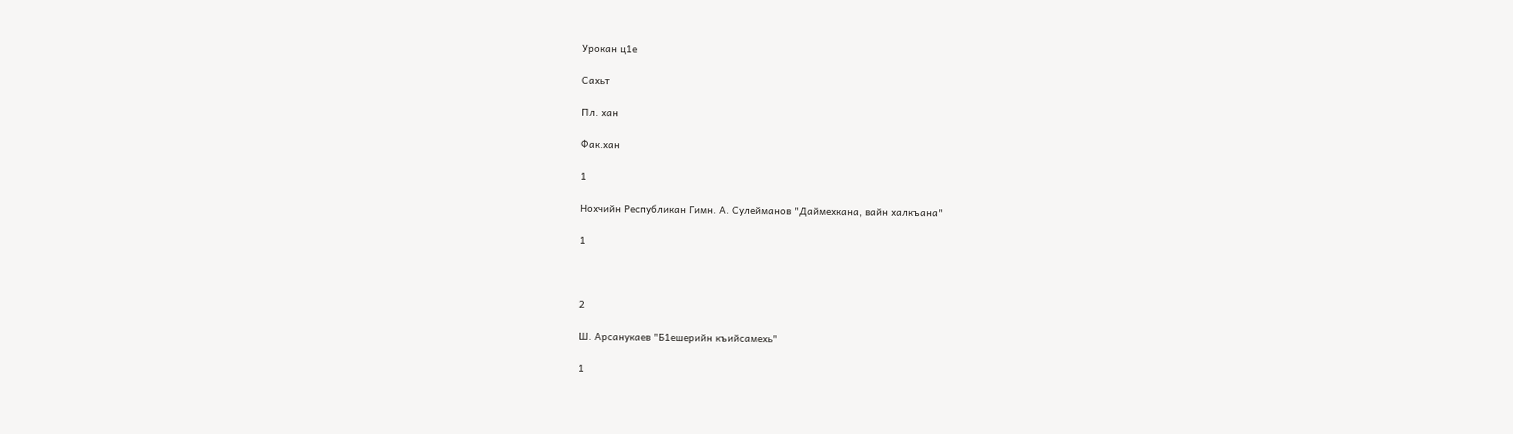Урокан ц1е

Сахьт

Пл. хан

Фак.хан

1

Нохчийн Республикан Гимн. А. Сулейманов "Даймехкана, вайн халкъана"

1



2

Ш. Арсанукаев "Б1ешерийн къийсамехь"

1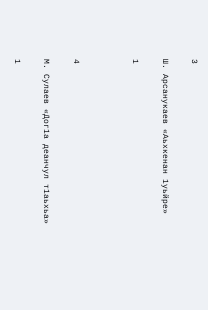3

Ш. Арсанукаев «Аьхкенан 1уьйре»

1



4

М. Сулаев «Дог1а деанчул т1аьхьа»

1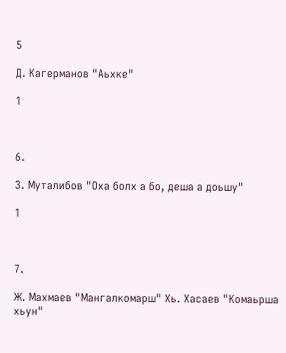5

Д. Кагерманов "Аьхке"

1



6.

З. Муталибов "Оха болх а бо, деша а доьшу"

1



7.

Ж. Махмаев "Мангалкомарш" Хь. Хасаев "Комаьрша хьун"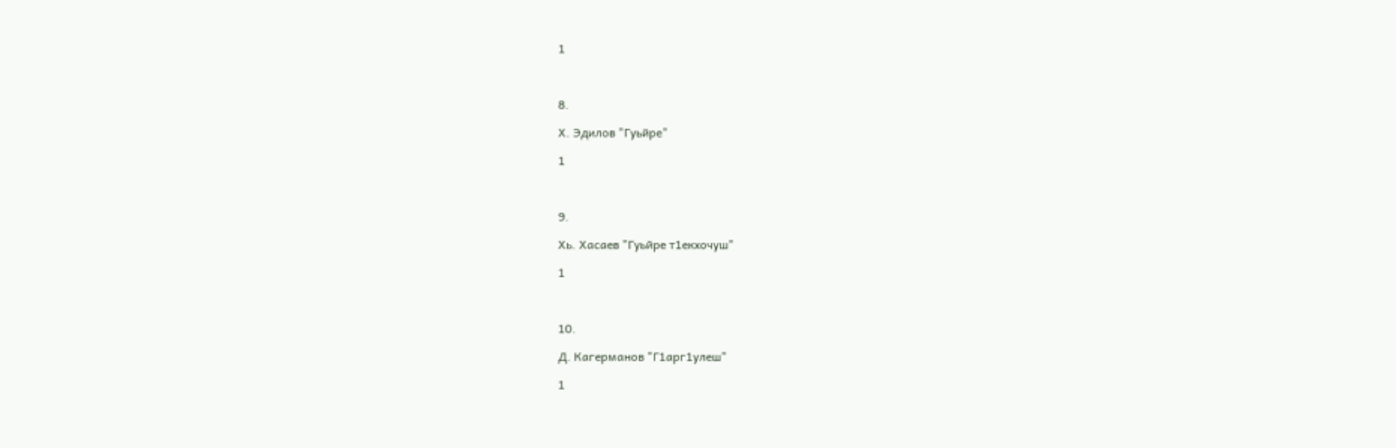1



8.

Х. Эдилов "Гуьйре"

1



9.

Хь. Хасаев "Гуьйре т1екхочуш"

1



10.

Д. Кагерманов "Г1арг1улеш"

1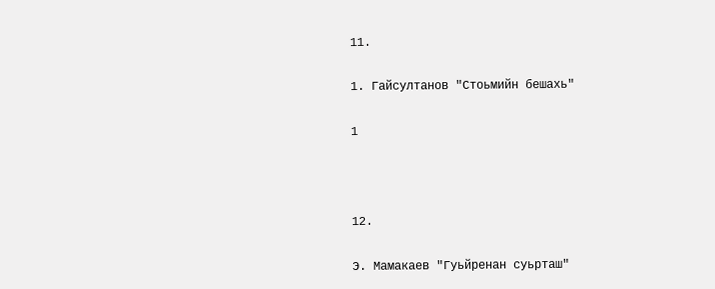11.

1. Гайсултанов "Стоьмийн бешахь"

1



12.

Э. Мамакаев "Гуьйренан суьрташ"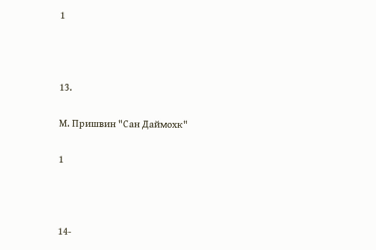1



13.

М. Пришвин "Сан Даймохк"

1



14-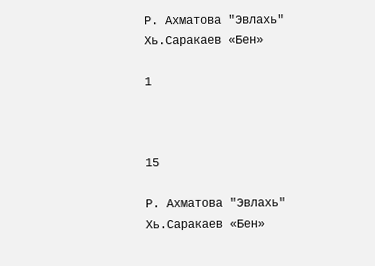Р. Ахматова "Эвлахь" Хь.Саракаев «Бен»

1



15

Р. Ахматова "Эвлахь" Хь.Саракаев «Бен»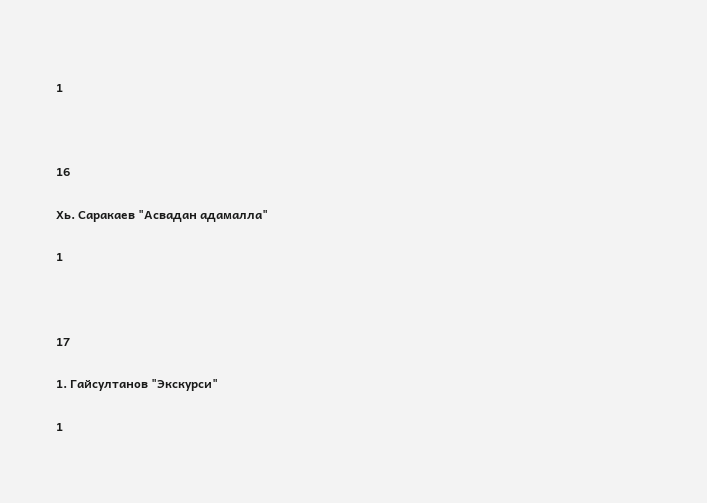1



16

Хь. Саракаев "Асвадан адамалла"

1



17

1. Гайсултанов "Экскурси"

1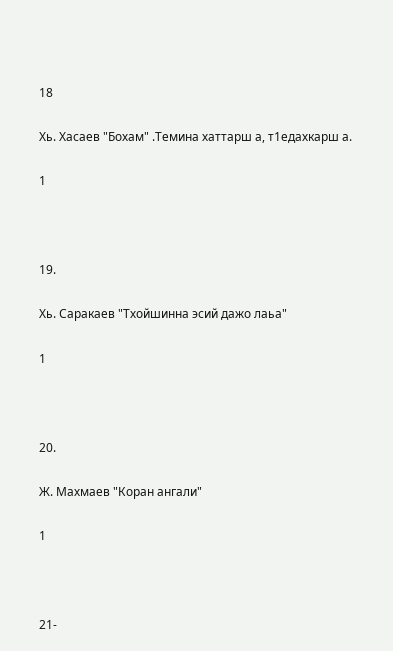18

Хь. Хасаев "Бохам" .Темина хаттарш а, т1едахкарш а.

1



19.

Хь. Саракаев "Тхойшинна эсий дажо лаьа"

1



20.

Ж. Махмаев "Коран ангали"

1



21-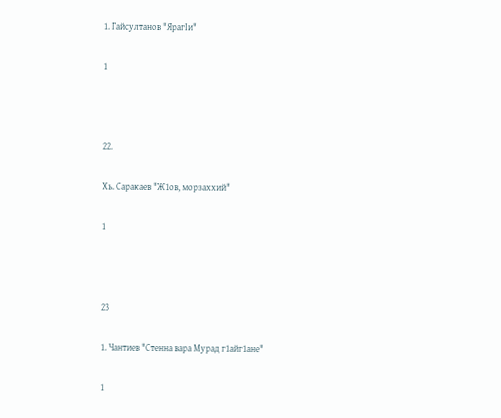1. Гайсултанов "ЯрагIи"

1



22.

Хь. Саракаев "Ж1ов, морзаххий"

1



23

1. Чантиев "Стенна вара Мурад г1айг1ане"

1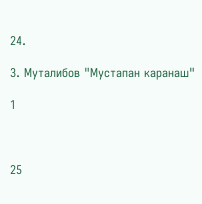24.

З. Муталибов "Мустапан каранаш"

1



25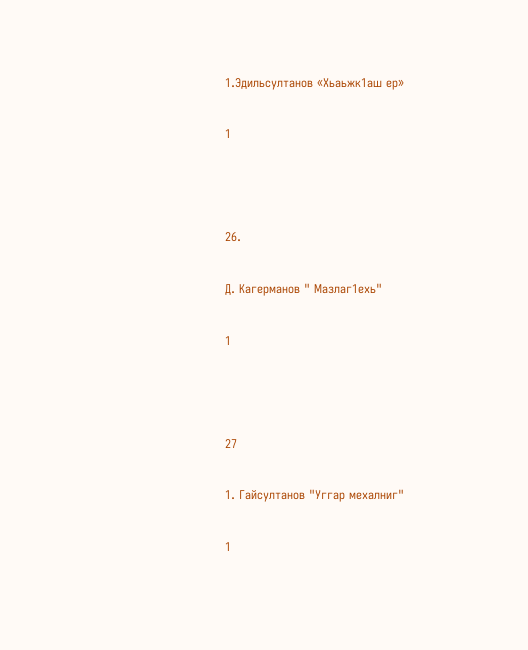1.Эдильсултанов «Хьаьжк1аш ер»

1



26.

Д. Кагерманов " Мазлаг1ехь"

1



27

1. Гайсултанов "Уггар мехалниг"

1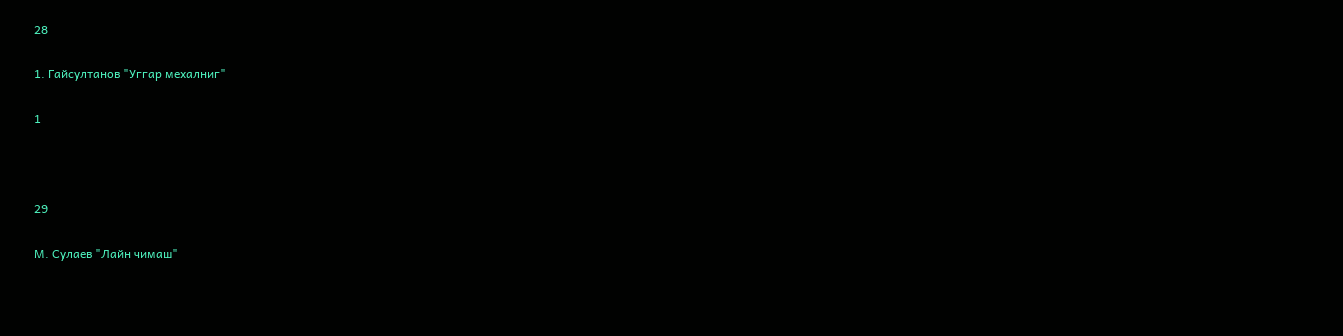28

1. Гайсултанов "Уггар мехалниг"

1



29

М. Сулаев "Лайн чимаш"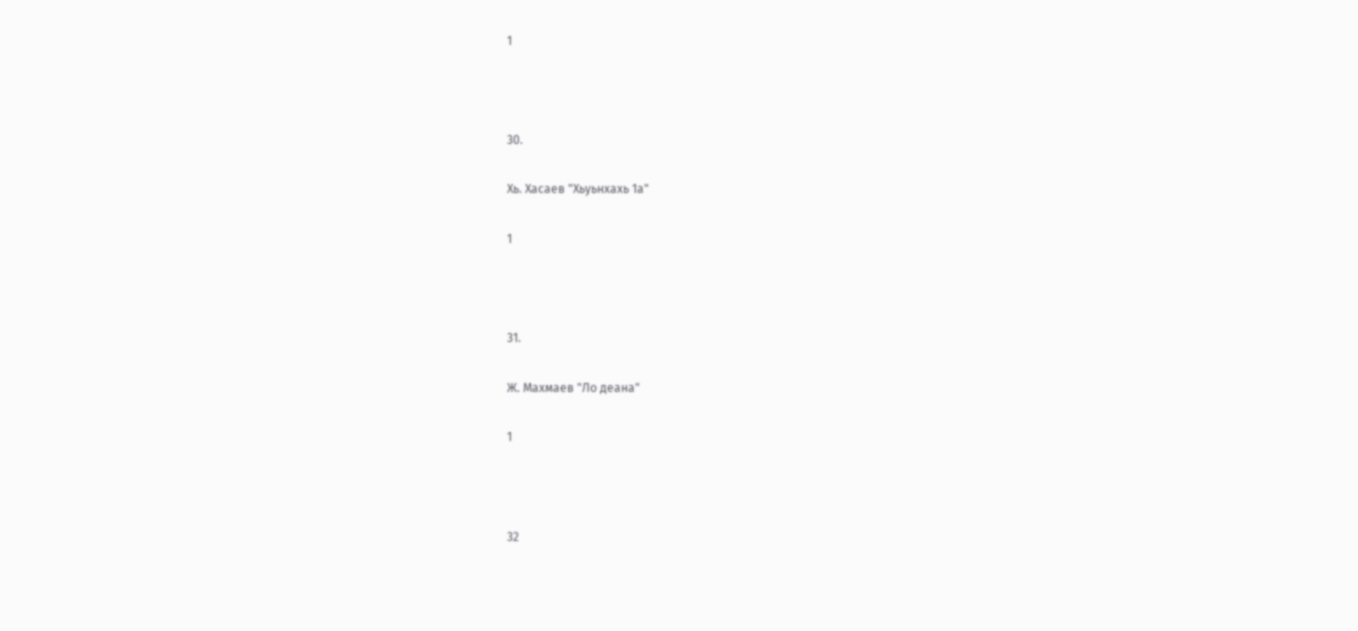1



30.

Хь. Хасаев "Хьуьнхахь 1а"

1



31.

Ж. Махмаев "Ло деана"

1



32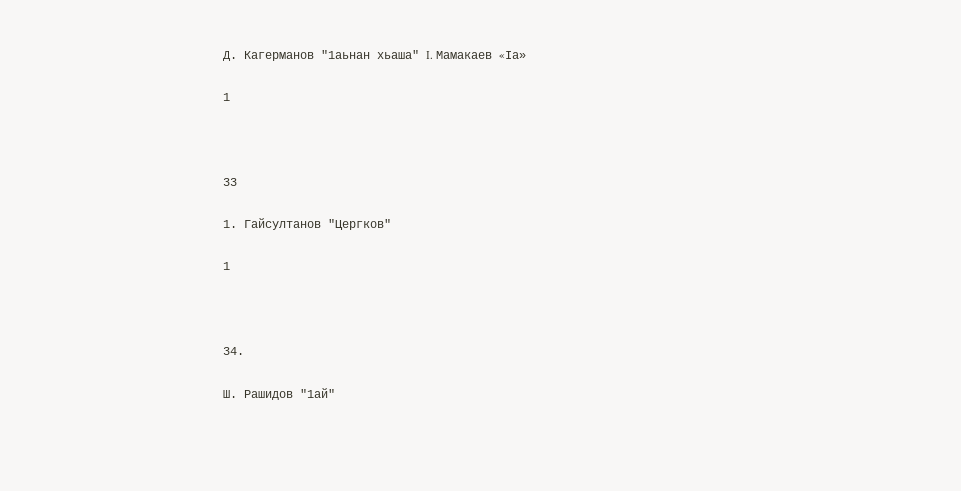Д. Кагерманов "1аьнан хьаша" I. Мамакаев «Iа»

1



33

1. Гайсултанов "Цергков"

1



34.

Ш. Рашидов "1ай"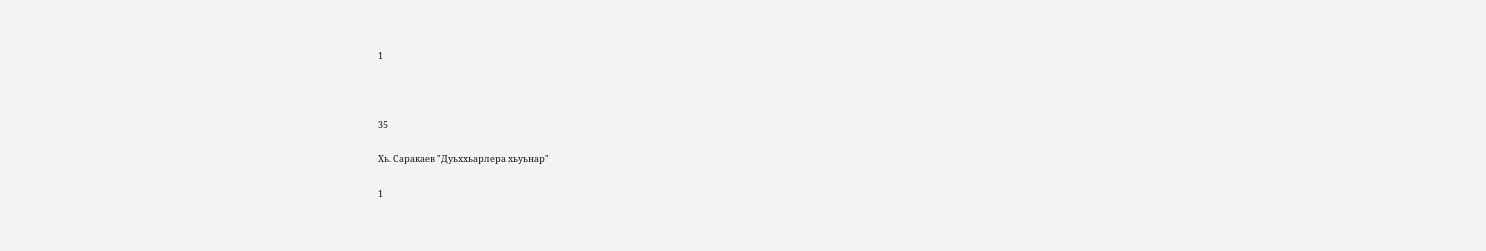1



35

Хь. Саракаев "Дуьххьарлера хьуьнар"

1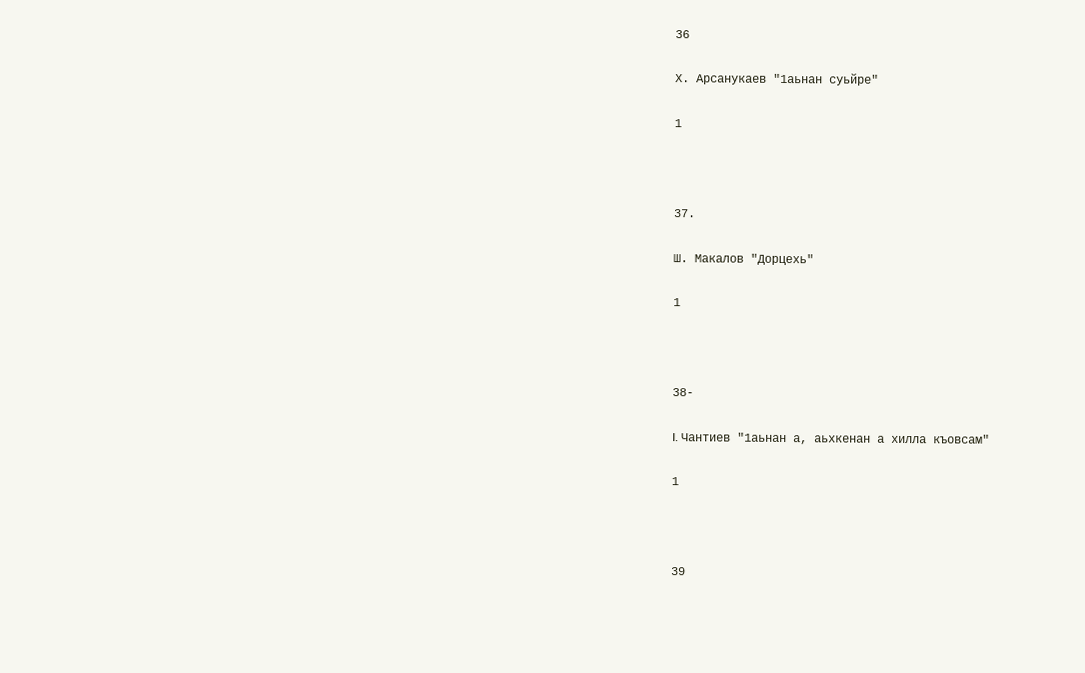36

Х. Арсанукаев "1аьнан суьйре"

1



37.

Ш. Макалов "Дорцехь"

1



38-

I. Чантиев "1аьнан а, аьхкенан а хилла къовсам"

1



39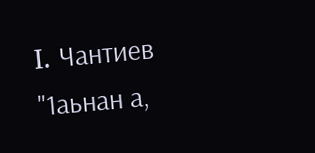I. Чантиев "1аьнан а,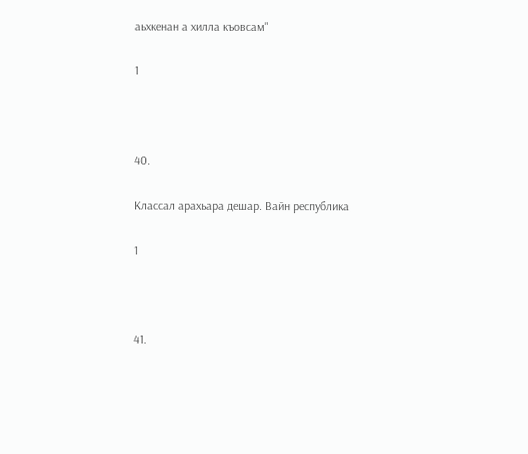аьхкенан а хилла къовсам"

1



40.

Классал арахьара дешар. Вайн республика

1



41.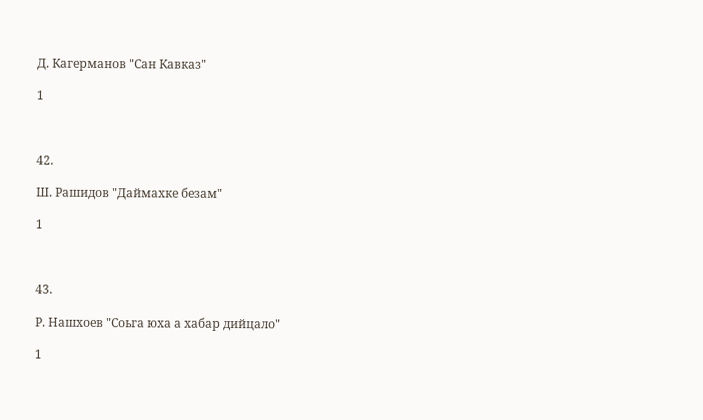Д. Кагерманов "Сан Кавказ"

1



42.

Ш. Рашидов "Даймахке безам"

1



43.

Р. Нашхоев "Соьга юха а хабар дийцало"

1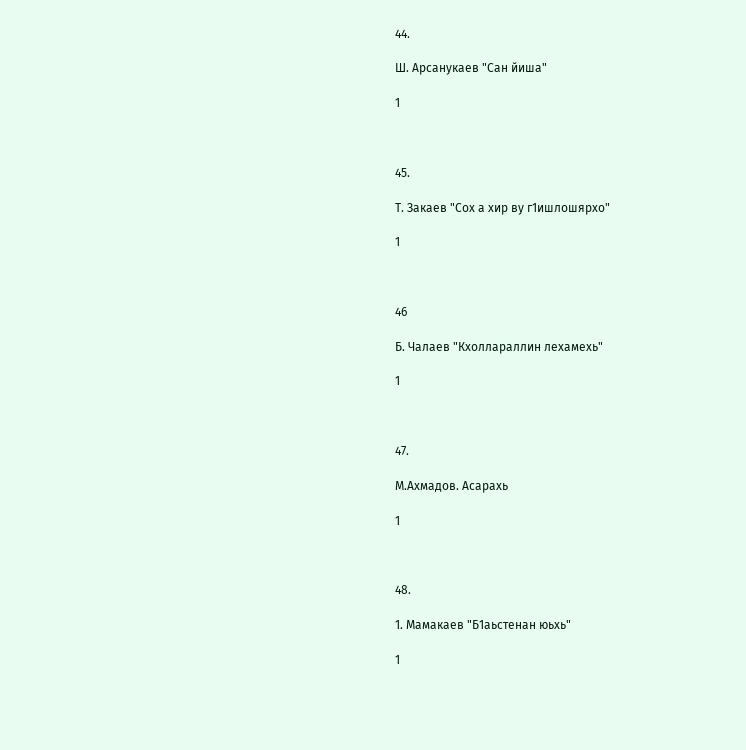44.

Ш. Арсанукаев "Сан йиша"

1



45.

Т. Закаев "Сох а хир ву г1ишлошярхо"

1



46

Б. Чалаев "Кхоллараллин лехамехь"

1



47.

М.Ахмадов. Асарахь

1



48.

1. Мамакаев "Б1аьстенан юьхь"

1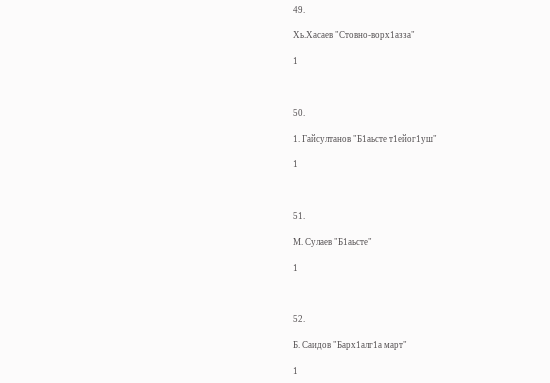49.

Хь.Хасаев "Стовно-ворх1азза"

1



50.

1. Гайсултанов "Б1аьсте т1ейог1уш"

1



51.

М. Сулаев "Б1аьсте"

1



52.

Б. Саидов "Барх1алг1а март"

1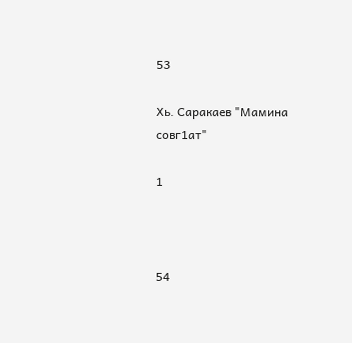53

Хь. Саракаев "Мамина совг1ат"

1



54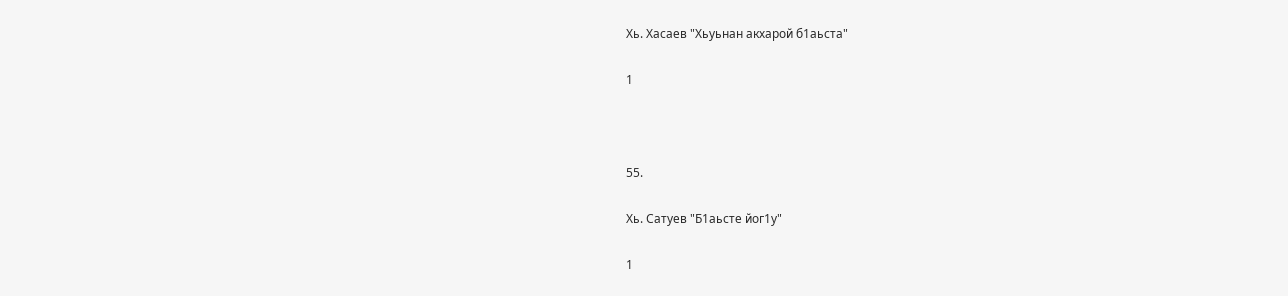Хь. Хасаев "Хьуьнан акхарой б1аьста"

1



55.

Хь. Сатуев "Б1аьсте йог1у"

1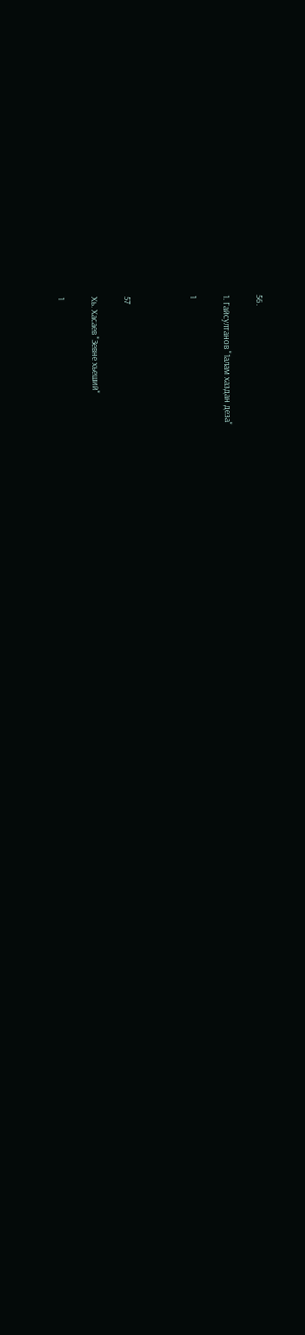56.

1. Гайсултанов "1алам хаздан деза"

1



57

Хь. Хасаев "Зевне хьеший"

1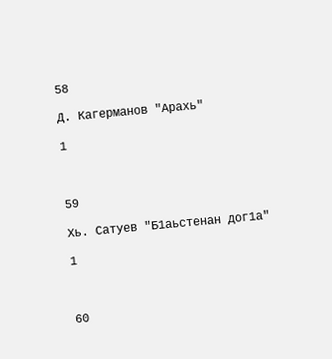58

Д. Кагерманов "Арахь"

1



59

Хь. Сатуев "Б1аьстенан дог1а"

1



60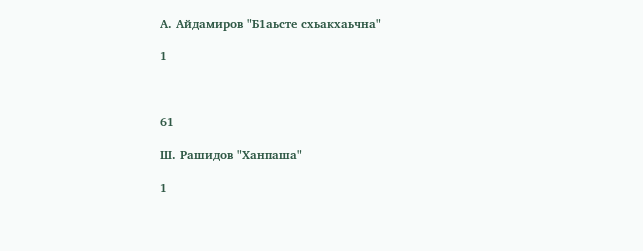А. Айдамиров "Б1аьсте схьакхаьчна"

1



61

Ш. Рашидов "Ханпаша"

1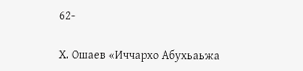62-

Х. Ошаев «Иччархо Абухьаьжа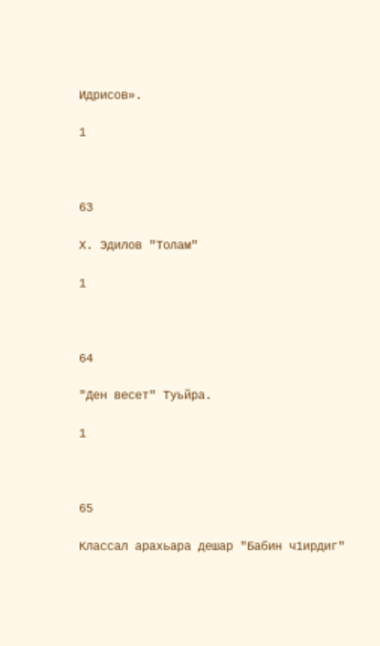Идрисов».

1



63

Х. Эдилов "Толам"

1



64

"Ден весет" Туьйра.

1



65

Классал арахьара дешар "Бабин ч1ирдиг"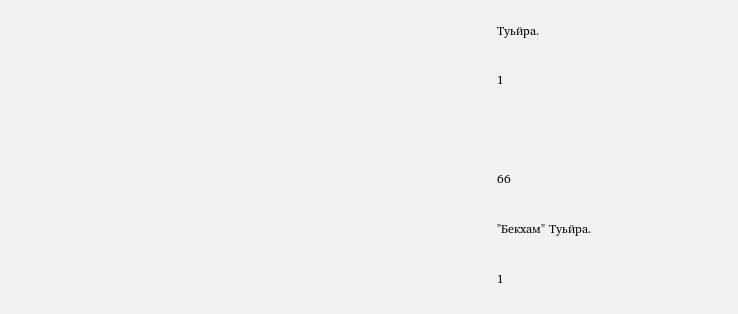Туьйра.

1



66

"Бекхам" Туьйра.

1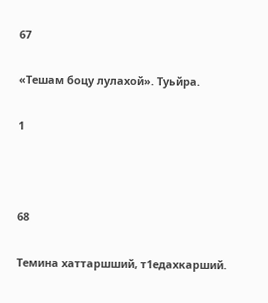67

«Тешам боцу лулахой». Туьйра.

1



68

Темина хаттаршший, т1едахкарший.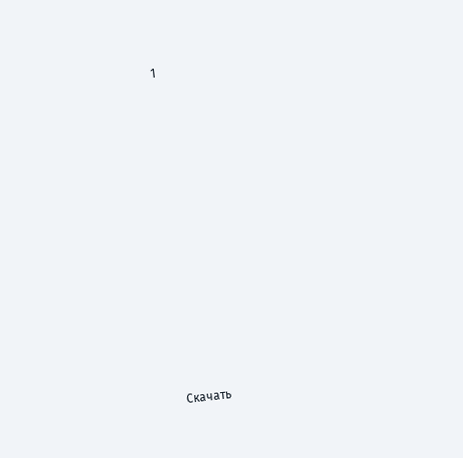1




















Скачать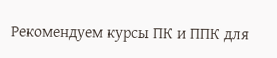Рекомендуем курсы ПК и ППК для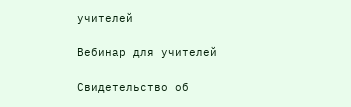учителей

Вебинар для учителей

Свидетельство об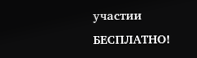участии БЕСПЛАТНО!